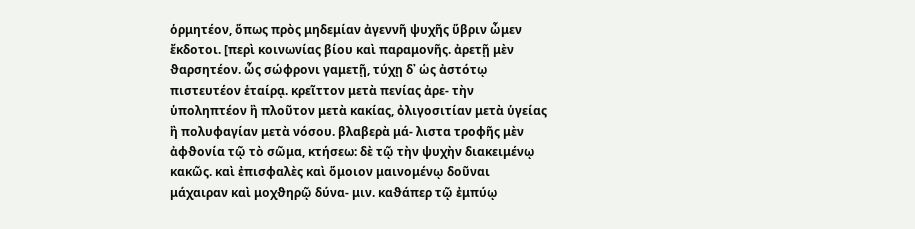ὁρμητέον, ὅπως πρὸς μηδεμίαν ἀγεννῆ ψυχῆς ὕβριν ὦμεν ἔκδοτοι. [περὶ κοινωνίας βίου καὶ παραμονῆς. ἀρετῇ μὲν ϑαρσητέον. ὧς σώφρονι γαμετῇ, τύχῃ δ᾽ ὡς ἀστότῳ πιστευτέον ἑταίρᾳ. κρεῖττον μετὰ πενίας ἀρε- τὴν ὑποληπτέον ἢ πλοῦτον μετὰ κακίας, ὀλιγοσιτίαν μετὰ ὑγείας ἢ πολυφαγίαν μετὰ νόσου. βλαβερὰ μά- λιστα τροφῆς μὲν ἀφϑονία τῷ τὸ σῶμα, κτήσεω: δὲ τῷ τὴν ψυχὴν διακειμένῳ κακῶς. καὶ ἐπισφαλὲς καὶ ὅμοιον μαινομένῳ δοῦναι μάχαιραν καὶ μοχϑηρῷ δύνα- μιν. καϑάπερ τῷ ἐμπύῳ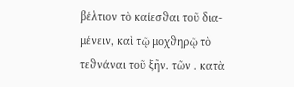βέλτιον τὸ καίεσϑαι τοῦ δια- μένειν, καὶ τῷ μοχϑηρῷ τὸ τεϑνάναι τοῦ ξῆν. τῶν . κατὰ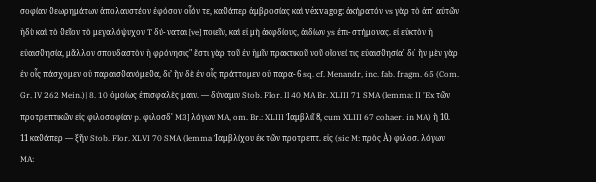σοφίαν ϑεωρημάτων ἀπολαυστέον ἐφόσον οἷόν τε, καϑάπερ ἀμβροσίας καὶ véxvagog: ἀκήρατόν vs γὰρ τὸ ἀπ᾿ αὐτῶν ἡδὺ καὶ τὸ ϑεῖον τὸ μεγαλόψυχον T δύ- ναται [ve] ποιεῖν, καὶ εἰ μὴ ἀκφδίους, ἀιδίων ys ἐπι- στήμονας. εἰ εὐκτὸν ἡ εὐαισϑησία, μᾶλλον σπουδαστὸν ἡ φρόνησις" ἔστι γὰρ τοῦ ἐν ἡμῖν πρακτικοῦ νοῦ οἵονεί τις εὐαισϑησία᾽ δι᾽ ἣν μὲν γὰρ ἐν οἷς πάσχομεν οὐ παραισϑανόμεϑα, δι’ ἣν δὲ ἐν οἷς πράττομεν οὐ παρα- 6 sq. cf. Menandr, inc. fab. fragm. 65 (Com. Gr. IV 262 Mein.)| 8. 10 ὁμοίως ἐπισφαλὲς μαιν. — δύναμιν Stob. Flor. Il 40 MA Br. XLIII 71 SMA (lemma: II 'Ex τῶν προτρεπτικῶν εἰς φιλοσοφίαν p. φιλοσδ' M3] λόγων MA, om. Br.: XLIII Ἰαμβλιῖ 8, cum XLIII 67 cohaer. in MA) ἢ 10. 11 καϑάπερ — ξῆν Stob. Flor. XLVI 70 SMA (lemma Ἰαμβλίχου ἐκ τῶν προτρεπτ. εἰς (sic M: πρὸς À) φιλοσ. λόγων MA: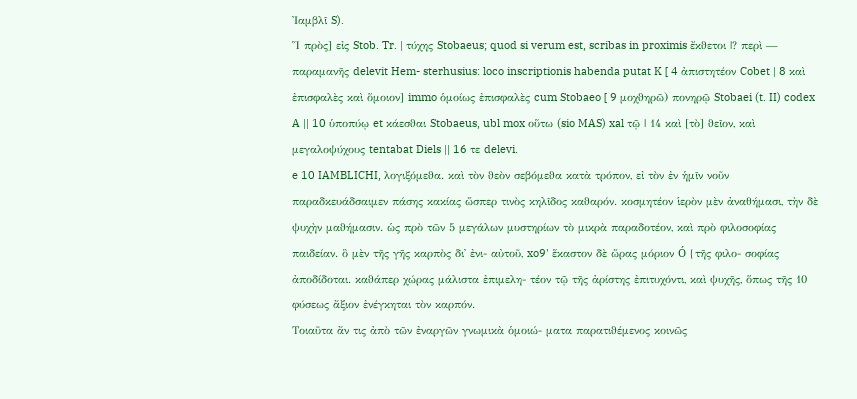Ἰαμβλῖ S).
Ἵ πρὸς] εἰς Stob. Tr. | τύχης Stobaeus; quod si verum est, scribas in proximis ἔκϑετοι |? περὶ — παραμανῆς delevit Hem- sterhusius: loco inscriptionis habenda putat K [ 4 ἀπιστητέον Cobet | 8 καὶ ἐπισφαλὲς καὶ ὅμοιον] immo ὁμοίως ἐπισφαλὲς cum Stobaeo [ 9 μοχϑηρῶ) πονηρῷ Stobaei (t. II) codex A || 10 ὑποπύῳ et κάεσϑαι Stobaeus, ubl mox οὕτω (sio MAS) xal τῷ | 14 καὶ [τὸ] ϑεῖον, καὶ μεγαλοψύχους tentabat Diels || 16 τε delevi.
e 10 IAMBLICHI, λογιξόμεϑα. καὶ τὸν ϑεὸν σεβόμεϑα κατὰ τρόπον, εἰ τὸν ἐν ἡμῖν νοῦν παραδκευάδσαιμεν πάσης κακίας ὥσπερ τινὸς κηλῖδος καϑαρόν. κοσμητέον ἱερὸν μὲν ἀναθήμασι, τὴν δὲ ψυχὴν μαϑήμασιν. ὡς πρὸ τῶν 5 μεγάλων μυστηρίων τὸ μικρὰ παραδοτέον, καὶ πρὸ φιλοσοφίας παιδείαν. ὃ μὲν τῆς γῆς καρπὸς δι᾽ ἐνι- αὐτοῦ, xo9' ἕκαστον δὲ ὥρας μόριον Ó {τῆς φιλο- σοφίας ἀποδίδοται. καϑάπερ χώρας μάλιστα ἐπιμελη- τέον τῷ τῆς ἀρίστης ἐπιτυχόντι, καὶ ψυχῆς, ὅπως τῆς 10 φύσεως ἄξιον ἐνέγκηται τὸν καρπόν.
Τοιαῦτα ἄν τις ἀπὸ τῶν ἐναργῶν γνωμικὰ ὁμοιώ- ματα παρατιϑέμενος κοινῶς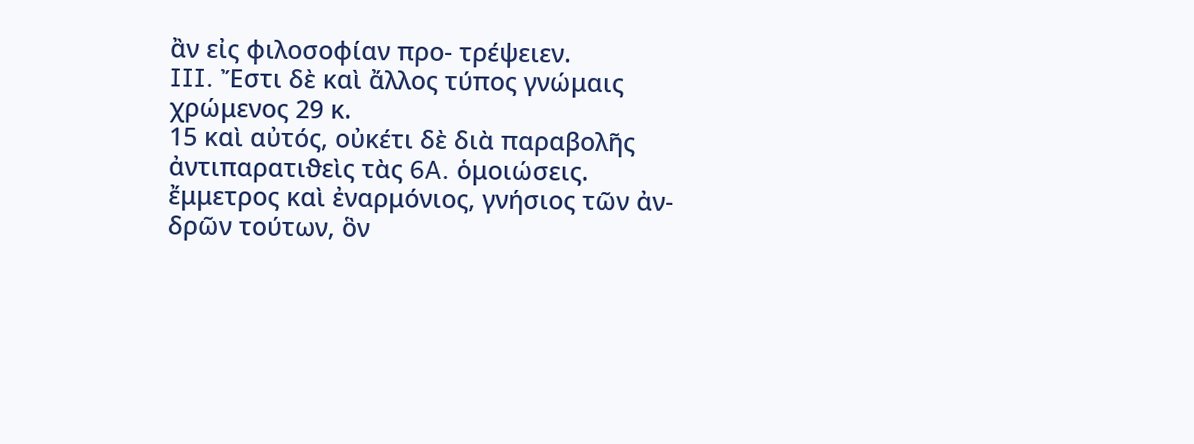ἂν εἰς φιλοσοφίαν προ- τρέψειεν.
III. Ἔστι δὲ καὶ ἄλλος τύπος γνώμαις χρώμενος 29 κ.
15 καὶ αὐτός, οὐκέτι δὲ διὰ παραβολῆς ἀντιπαρατιϑεὶς τὰς 6A. ὁμοιώσεις. ἔμμετρος καὶ ἐναρμόνιος, γνήσιος τῶν ἀν- δρῶν τούτων, ὃν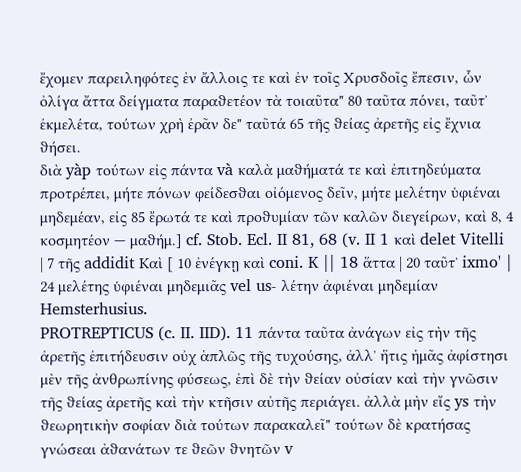ἔχομεν παρειληφότες ἐν ἄλλοις τε καὶ ἐν τοῖς Χρυσδοῖς ἔπεσιν, ὧν ὀλίγα ἄττα δείγματα παραϑετέον τὰ τοιαῦτα" 80 ταῦτα πόνει, ταῦτ᾽ ἐκμελέτα, τούτων χρὴ ἐρᾶν δε" ταῦτά 65 τῆς ϑείας ἀρετῆς εἰς ἔχνια ϑήσει.
διὰ yàp τούτων εἰς πάντα và καλὰ μαϑήματά τε καὶ ἐπιτηδεύματα προτρέπει, μήτε πόνων φείδεσϑαι οἰόμενος δεῖν, μήτε μελέτην ὑφιέναι μηδεμέαν, εἰς 85 ἔρωτά τε καὶ προϑυμίαν τῶν καλῶν διεγείρων, καὶ 8, 4 κοσμητέον — μαϑήμ.] cf. Stob. Ecl. II 81, 68 (v. II 1 καὶ delet Vitelli | 7 τῆς addidit Καὶ [ 10 ἐνέγκῃ καὶ coni. K || 18 ἅττα | 20 ταῦτ᾽ ixmo' | 24 μελέτης ὑφιέναι μηδεμιᾶς vel us- λέτην ἀφιέναι μηδεμίαν Hemsterhusius.
PROTREPTICUS (c. II. IID). 11 πάντα ταῦτα ἀνάγων εἰς τὴν τῆς ἀρετῆς ἐπιτήδευσιν οὐχ ἁπλῶς τῆς τυχούσης, ἀλλ᾽ ἥτις ἡμᾶς ἀφίστησι μὲν τῆς ἀνθρωπίνης φύσεως, ἐπὶ δὲ τὴν ϑείαν οὐσίαν καὶ τὴν γνῶσιν τῆς ϑείας ἀρετῆς καὶ τὴν κτῆσιν αὐτῆς περιάγει. ἀλλὰ μὴν εἴς ys τὴν ϑεωρητικὴν σοφίαν διὰ τούτων παρακαλεῖ" τούτων δὲ κρατήσας γνώσεαι ἀϑανάτων τε ϑεῶν ϑνητῶν v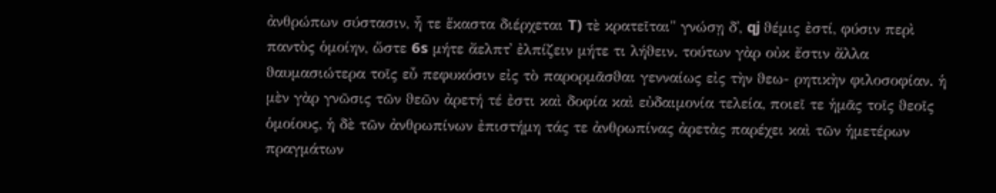ἀνθρώπων σύστασιν, ἧ τε ἕκαστα διέρχεται T) τὲ κρατεῖται" γνώσῃ δ᾽, qj ϑέμις ἐστί, φύσιν περὶ παντὸς ὁμοίην, ὥστε 6s μήτε ἄελπτ᾽ ἐλπίζειν μήτε τι λήϑειν. τούτων γὰρ οὐκ ἔστιν ἄλλα ϑαυμασιώτερα τοῖς εὖ πεφυκόσιν εἰς τὸ παρορμᾶσϑαι γενναίως εἰς τὴν ϑεω- ρητικὴν φιλοσοφίαν. ἡ μὲν γὰρ γνῶσις τῶν ϑεῶν ἀρετή τέ ἐστι καὶ δοφία καὶ εὐδαιμονία τελεία, ποιεῖ τε ἡμᾶς τοῖς ϑεοῖς ὁμοίους, ἡ δὲ τῶν ἀνθρωπίνων ἐπιστήμη τάς τε ἀνθρωπίνας ἀρετὰς παρέχει καὶ τῶν ἡμετέρων πραγμάτων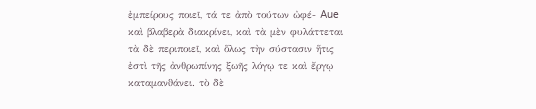ἐμπείρους ποιεῖ, τά τε ἀπὸ τούτων ὠφέ- Aue καὶ βλαβερὰ διακρίνει, καὶ τὰ μὲν φυλάττεται τὰ δὲ περιποιεῖ, καὶ ὅλως τὴν σύστασιν ἥτις ἐστὶ τῆς ἀνθρωπίνης ξωῆς λόγῳ τε καὶ ἔργῳ καταμανϑάνει. τὸ δὲ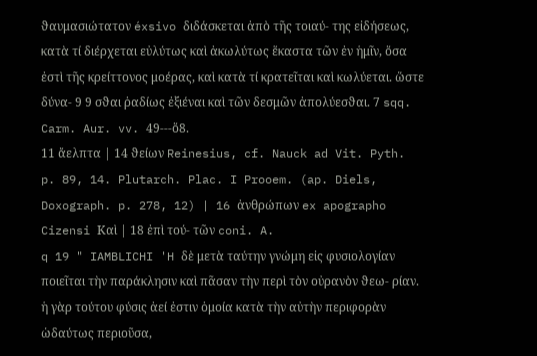ϑαυμασιώτατον éxsivo διδάσκεται ἀπὸ τῆς τοιαύ- της εἰδήσεως, κατὰ τί διέρχεται εὐλύτως καὶ ἀκωλύτως ἕκαστα τῶν ἐν ἡμῖν, ὅσα ἐστὶ τῆς κρείττονος μοέρας, καὶ κατὰ τί κρατεῖται καὶ κωλύεται. ὥστε δύνα- 9 9 σϑαι ῥαδίως ἐξιέναι καὶ τῶν δεσμῶν ἀπολύεσϑαι. 7 sqq. Carm. Aur. vv. 49---ὅ8.
11 ἄελπτα | 14 ϑείων Reinesius, cf. Nauck ad Vit. Pyth. p. 89, 14. Plutarch. Plac. I Prooem. (ap. Diels, Doxograph. p. 278, 12) | 16 ἀνθρώπων ex apographo Cizensi Καὶ | 18 ἐπὶ τού- τῶν coni. A.
q 19 " IAMBLICHI 'H δὲ μετὰ ταύτην γνώμη εἰς φυσιολογίαν ποιεῖται τὴν παράκλησιν καὶ πᾶσαν τὴν περὶ τὸν οὐρανὸν ϑεω- ρίαν. ἡ γὰρ τούτου φύσις ἀεί ἐστιν ὁμοία κατὰ τὴν αὐτὴν περιφορὰν ὡδαύτως περιοῦσα,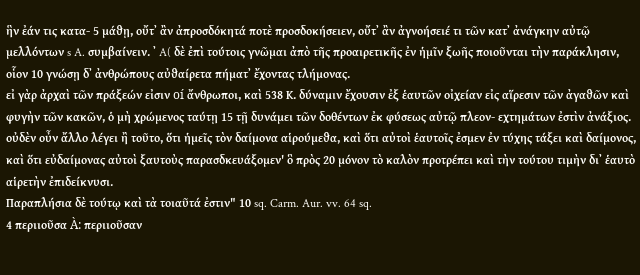ἣν ἐάν τις κατα- 5 μάϑῃ, οὔτ᾽ ἂν ἀπροσδόκητά ποτὲ προσδοκήσειεν, οὔτ᾽ ἂν ἀγνοήσειέ τι τῶν κατ᾽ ἀνάγκην αὐτῷ μελλόντων s A. συμβαίνειν. ᾿ A( δὲ ἐπὶ τούτοις γνῶμαι ἀπὸ τῆς προαιρετικῆς ἐν ἡμῖν ξωῆς ποιοῦνται τὴν παράκλησιν, οἷον 10 γνώσῃ δ᾽ ἀνθρώπους αὐϑαίρετα πήματ᾽ ἔχοντας τλήμονας.
εἰ γὰρ ἀρχαὶ τῶν πράξεών εἰσιν oí ἄνθρωποι, καὶ 538 Κ. δύναμιν ἔχουσιν ἐξ ἑαυτῶν οἰχείαν εἰς αἵρεσιν τῶν ἀγαϑῶν καὶ φυγὴν τῶν κακῶν, ὁ μὴ χρώμενος ταύτῃ 15 τῇ δυνάμει τῶν δοθέντων ἐκ φύσεως αὐτῷ πλεον- εχτημάτων ἐστὶν ἀνάξιος. οὐδὲν οὖν ἄλλο λέγει ἢ τοῦτο, ὅτι ἡμεῖς τὸν δαίμονα αἱρούμεϑα, καὶ ὅτι αὐτοὶ ἑαυτοῖς ἐσμεν ἐν τύχης τάξει καὶ δαίμονος, καὶ ὅτι εὐδαίμονας αὐτοὶ ξαυτοὺς παρασδκευάξομεν' ὃ πρὸς 20 μόνον τὸ καλὸν προτρέπει καὶ τὴν τούτου τιμὴν δι᾽ ἑαυτὸ αἱρετὴν ἐπιδείκνυσι.
Παραπλήσια δὲ τούτῳ καὶ τὰ τοιαῦτά ἐστιν" 10 sq. Carm. Aur. vv. 64 sq.
4 περιιοῦσα À: περιιοῦσαν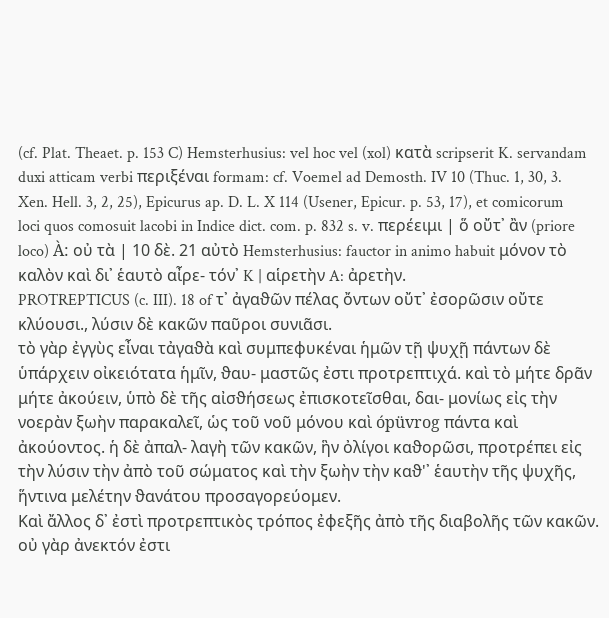(cf. Plat. Theaet. p. 153 C) Hemsterhusius: vel hoc vel (xol) κατὰ scripserit K. servandam duxi atticam verbi περιξέναι formam: cf. Voemel ad Demosth. IV 10 (Thuc. 1, 30, 3. Xen. Hell. 3, 2, 25), Epicurus ap. D. L. X 114 (Usener, Epicur. p. 53, 17), et comicorum loci quos comosuit lacobi in Indice dict. com. p. 832 s. v. περέειμι | ὅ οὔτ᾽ ἂν (priore loco) À: οὐ τὰ | 10 δὲ. 21 αὐτὸ Hemsterhusius: fauctor in animo habuit μόνον τὸ καλὸν καὶ δι᾿ ἑαυτὸ αἶρε- τόν᾽ K | αἱρετὴν A: ἀρετὴν.
PROTREPTICUS (c. III). 18 of τ᾿ ἀγαϑῶν πέλας ὄντων οὔτ᾽ ἐσορῶσιν οὔτε κλύουσι., λύσιν δὲ κακῶν παῦροι συνιᾶσι.
τὸ γὰρ ἐγγὺς εἶναι τἀγαϑὰ καὶ συμπεφυκέναι ἡμῶν τῇ ψυχῇ πάντων δὲ ὑπάρχειν οἰκειότατα ἡμῖν, ϑαυ- μαστῶς ἐστι προτρεπτιχά. καὶ τὸ μήτε δρᾶν μήτε ἀκούειν, ὑπὸ δὲ τῆς αἰσϑήσεως ἐπισκοτεῖσθαι, δαι- μονίως εἰς τὴν νοερὰν ξωὴν παρακαλεῖ, ὡς τοῦ νοῦ μόνου καὶ ópüvrog πάντα καὶ ἀκούοντος. ἡ δὲ ἀπαλ- λαγὴ τῶν κακῶν, ἣν ὀλίγοι καϑορῶσι, προτρέπει εἰς τὴν λύσιν τὴν ἀπὸ τοῦ σώματος καὶ τὴν ξωὴν τὴν καϑ'᾽ ἑαυτὴν τῆς ψυχῆς, ἥντινα μελέτην ϑανάτου προσαγορεύομεν.
Καὶ ἄλλος δ᾽ ἐστὶ προτρεπτικὸς τρόπος ἐφεξῆς ἀπὸ τῆς διαβολῆς τῶν κακῶν. οὐ γὰρ ἀνεκτόν ἐστι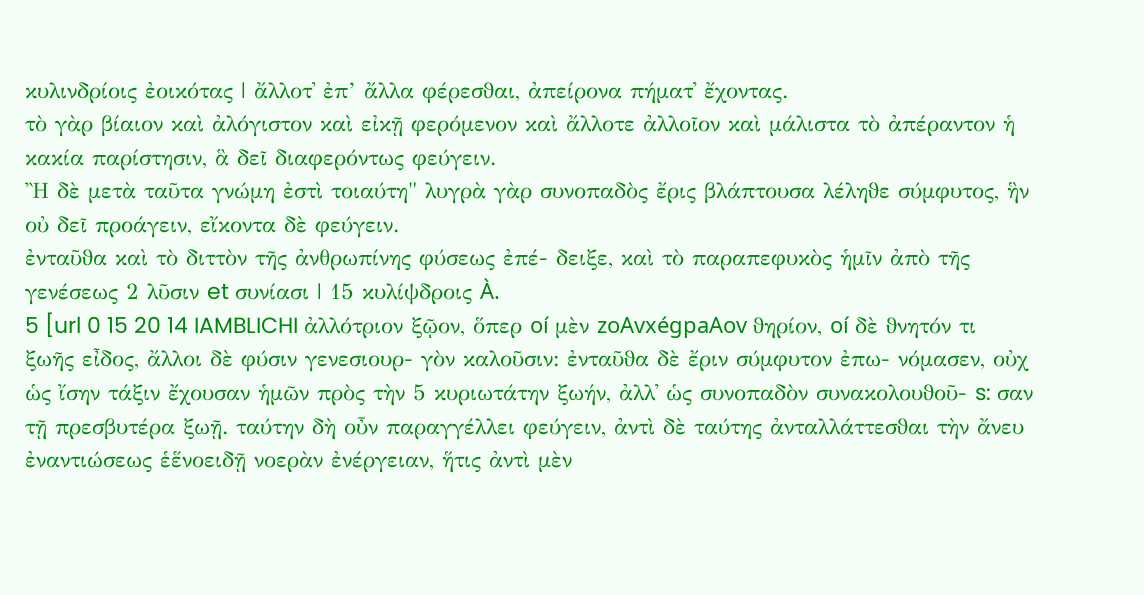κυλινδρίοις ἐοικότας | ἄλλοτ᾽ ἐπ’ ἄλλα φέρεσϑαι, ἀπείρονα πήματ᾽ ἔχοντας.
τὸ γὰρ βίαιον καὶ ἀλόγιστον καὶ εἰκῇ φερόμενον καὶ ἄλλοτε ἀλλοῖον καὶ μάλιστα τὸ ἀπέραντον ἡ κακία παρίστησιν, ἃ δεῖ διαφερόντως φεύγειν.
Ἢ δὲ μετὰ ταῦτα γνώμη ἐστὶ τοιαύτη" λυγρὰ γὰρ συνοπαδὸς ἔρις βλάπτουσα λέληϑε σύμφυτος, ἣν οὐ δεῖ προάγειν, εἴκοντα δὲ φεύγειν.
ἐνταῦϑα καὶ τὸ διττὸν τῆς ἀνθρωπίνης φύσεως ἐπέ- δειξε, καὶ τὸ παραπεφυκὸς ἡμῖν ἀπὸ τῆς γενέσεως 2 λῦσιν et συνίασι | 15 κυλίψδροις À.
5 [url 0 15 20 14 IAMBLICHI ἀλλότριον ξῷον, ὅπερ oí μὲν zoAvxégpaAov ϑηρίον, oí δὲ ϑνητόν τι ξωῆς εἶδος, ἄλλοι δὲ φύσιν γενεσιουρ- γὸν καλοῦσιν: ἐνταῦϑα δὲ ἔριν σύμφυτον ἐπω- νόμασεν, οὐχ ὡς ἴσην τάξιν ἔχουσαν ἡμῶν πρὸς τὴν 5 κυριωτάτην ξωήν, ἀλλ᾽ ὡς συνοπαδὸν συνακολουϑοῦ- s: σαν τῇ πρεσβυτέρα ξωῇ. ταύτην δὴ οὖν παραγγέλλει φεύγειν, ἀντὶ δὲ ταύτης ἀνταλλάττεσϑαι τὴν ἄνευ ἐναντιώσεως ἑἕνοειδῇ νοερὰν ἐνέργειαν, ἥτις ἀντὶ μὲν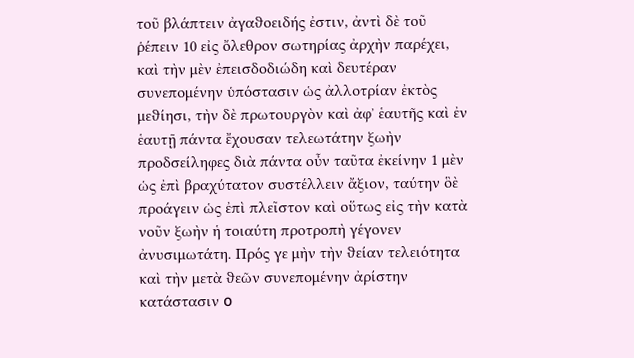τοῦ βλάπτειν ἀγαϑοειδής ἐστιν, ἀντὶ δὲ τοῦ ῥέπειν 10 εἰς ὄλεθρον σωτηρίας ἀρχὴν παρέχει, καὶ τὴν μὲν ἐπεισδοδιώδη καὶ δευτέραν συνεπομένην ὑπόστασιν ὡς ἀλλοτρίαν ἐκτὸς μεϑίησι, τὴν δὲ πρωτουργὸν καὶ ἀφ᾽ ἑαυτῆς καὶ ἐν ἑαυτῇ πάντα ἔχουσαν τελεωτάτην ξωὴν προδσείληφες διὰ πάντα οὖν ταῦτα ἐκείνην 1 μὲν ὡς ἐπὶ βραχύτατον συστέλλειν ἄξιον, ταύτην ὃὲ προάγειν ὡς ἐπὶ πλεῖστον καὶ οὕτως εἰς τὴν κατὰ νοῦν ξωὴν ἡ τοιαύτη προτροπὴ γέγονεν ἀνυσιμωτάτη. Πρός γε μὴν τὴν ϑείαν τελειότητα καὶ τὴν μετὰ ϑεῶν συνεπομένην ἀρίστην κατάστασιν o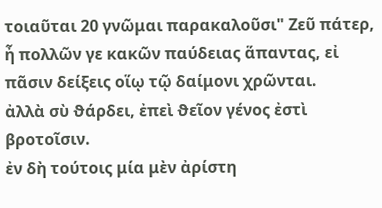τοιαῦται 20 γνῶμαι παρακαλοῦσι" Ζεῦ πάτερ, ἦ πολλῶν γε κακῶν παύδειας ἅπαντας, εἰ πᾶσιν δείξεις οἵῳ τῷ δαίμονι χρῶνται.
ἀλλὰ σὺ ϑάρδει, ἐπεὶ ϑεῖον γένος ἐστὶ βροτοῖσιν.
ἐν δὴ τούτοις μία μὲν ἀρίστη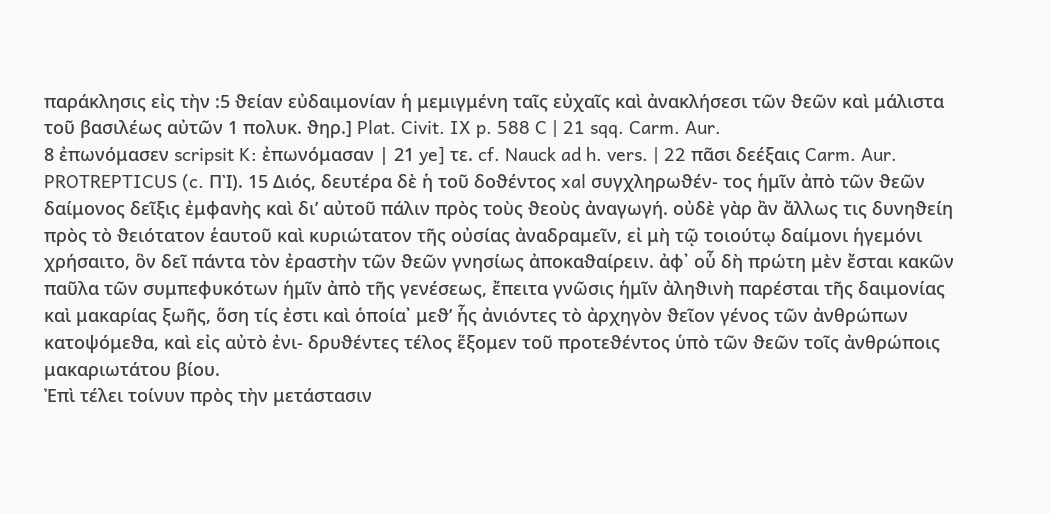παράκλησις εἰς τὴν :5 ϑείαν εὐδαιμονίαν ἡ μεμιγμένη ταῖς εὐχαῖς καὶ ἀνακλήσεσι τῶν ϑεῶν καὶ μάλιστα τοῦ βασιλέως αὐτῶν 1 πολυκ. ϑηρ.] Plat. Civit. IX p. 588 C | 21 sqq. Carm. Aur.
8 ἐπωνόμασεν scripsit K: ἐπωνόμασαν | 21 ye] τε. cf. Nauck ad h. vers. | 22 πᾶσι δεέξαις Carm. Aur.
PROTREPTICUS (c. ΠῚ). 15 Διός, δευτέρα δὲ ἡ τοῦ δοϑέντος xal συγχληρωϑέν- τος ἡμῖν ἀπὸ τῶν ϑεῶν δαίμονος δεῖξις ἐμφανὴς καὶ δι’ αὐτοῦ πάλιν πρὸς τοὺς ϑεοὺς ἀναγωγή. οὐδὲ γὰρ ἂν ἄλλως τις δυνηϑείη πρὸς τὸ ϑειότατον ἑαυτοῦ καὶ κυριώτατον τῆς οὐσίας ἀναδραμεῖν, εἰ μὴ τῷ τοιούτῳ δαίμονι ἡγεμόνι χρήσαιτο, ὃν δεῖ πάντα τὸν ἐραστὴν τῶν ϑεῶν γνησίως ἀποκαϑαίρειν. ἀφ᾽ οὗ δὴ πρώτη μὲν ἔσται κακῶν παῦλα τῶν συμπεφυκότων ἡμῖν ἀπὸ τῆς γενέσεως, ἔπειτα γνῶσις ἡμῖν ἀληϑινὴ παρέσται τῆς δαιμονίας καὶ μακαρίας ξωῆς, ὅση τίς ἐστι καὶ ὁποία᾽ μεϑ’ ἧς ἀνιόντες τὸ ἀρχηγὸν ϑεῖον γένος τῶν ἀνθρώπων κατοψόμεϑα, καὶ εἰς αὐτὸ ἐνι- δρυϑέντες τέλος ἕξομεν τοῦ προτεϑέντος ὑπὸ τῶν ϑεῶν τοῖς ἀνθρώποις μακαριωτάτου βίου.
Ἐπὶ τέλει τοίνυν πρὸς τὴν μετάστασιν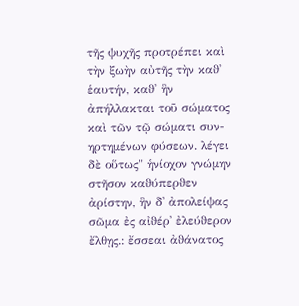τῆς ψυχῆς προτρέπει καὶ τὴν ξωὴν αὐτῆς τὴν καϑ' ἑαυτήν, καϑ' ἣν ἀπήλλακται τοῦ σώματος καὶ τῶν τῷ σώματι συν- ηρτημένων φύσεων. λέγει δὲ οὕτως" ἡνίοχον γνώμην στῆσον καϑύπερϑεν ἀρίστην, ἣν δ᾽ ἀπολείψας σῶμα ἐς αἰϑέρ᾽ ἐλεύϑερον ἔλθῃς.: ἔσσεαι ἀϑάνατος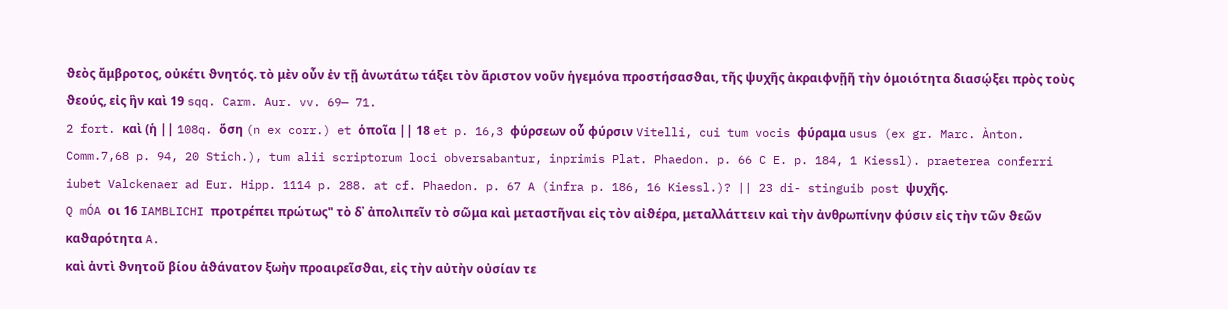ϑεὸς ἄμβροτος, οὐκέτι ϑνητός. τὸ μὲν οὖν ἐν τῇ ἀνωτάτω τάξει τὸν ἄριστον νοῦν ἡγεμόνα προστήσασϑαι, τῆς ψυχῆς ἀκραιφνῇῆ τὴν ὁμοιότητα διασῴξει πρὸς τοὺς ϑεούς, εἰς ἣν καὶ 19 sqq. Carm. Aur. vv. 69— 71.
2 fort. καὶ (ἡ || 108q. ὅση (n ex corr.) et ὁποῖα || 18 et p. 16,3 φύρσεων οὗ φύρσιν Vitelli, cui tum vocis φύραμα usus (ex gr. Marc. Ànton. Comm.7,68 p. 94, 20 Stich.), tum alii scriptorum loci obversabantur, inprimis Plat. Phaedon. p. 66 C E. p. 184, 1 Kiessl). praeterea conferri iubet Valckenaer ad Eur. Hipp. 1114 p. 288. at cf. Phaedon. p. 67 A (infra p. 186, 16 Kiessl.)? || 23 di- stinguib post ψυχῆς.
Q mÓA οι 16 IAMBLICHI προτρέπει πρώτως" τὸ δ᾽ ἀπολιπεῖν τὸ σῶμα καὶ μεταστῆναι εἰς τὸν αἰϑέρα, μεταλλάττειν καὶ τὴν ἀνθρωπίνην φύσιν εἰς τὴν τῶν ϑεῶν καϑαρότητα A.
καὶ ἀντὶ ϑνητοῦ βίου ἀϑάνατον ξωὴν προαιρεῖσϑαι, εἰς τὴν αὐτὴν οὐσίαν τε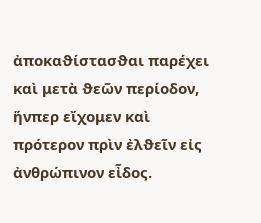ἀποκαϑίστασϑαι παρέχει καὶ μετὰ ϑεῶν περίοδον, ἥνπερ εἴχομεν καὶ πρότερον πρὶν ἐλϑεῖν εἰς ἀνθρώπινον εἶδος.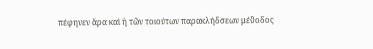πέφηνεν ἄρα καὶ ἡ τῶν τοιούτων παρακλήδσεων μέϑοδος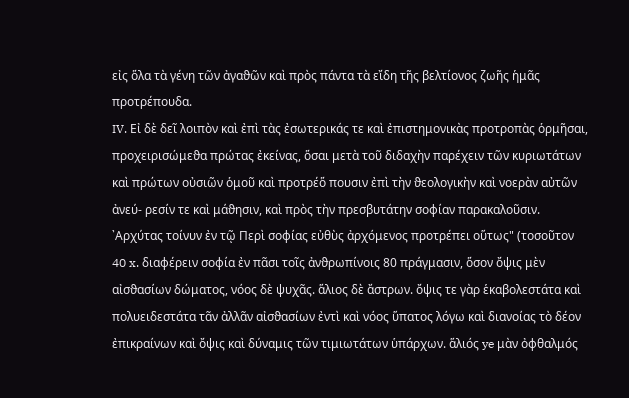εἰς ὅλα τὰ γένη τῶν ἀγαϑῶν καὶ πρὸς πάντα τὰ εἴδη τῆς βελτίονος ζωῆς ἡμᾶς προτρέπουδα.
IV. Εἰ δὲ δεῖ λοιπὸν καὶ ἐπὶ τὰς ἐσωτερικάς τε καὶ ἐπιστημονικὰς προτροπὰς ὁρμῆσαι, προχειρισώμεϑα πρώτας ἐκείνας, ὅσαι μετὰ τοῦ διδαχὴν παρέχειν τῶν κυριωτάτων καὶ πρώτων οὐσιῶν ὁμοῦ καὶ προτρέὅ πουσιν ἐπὶ τὴν ϑεολογικὴν καὶ νοερὰν αὐτῶν ἀνεύ- ρεσίν τε καὶ μάϑησιν, καὶ πρὸς τὴν πρεσβυτάτην σοφίαν παρακαλοῦσιν. ᾿Αρχύτας τοίνυν ἐν τῷ Περὶ σοφίας εὐθὺς ἀρχόμενος προτρέπει οὕτως" (τοσοῦτον 40 x. διαφέρειν σοφία ἐν πᾶσι τοῖς ἀνϑρωπίνοις 80 πράγμασιν, ὅσον ὄψις μὲν αἰσϑασίων δώματος, νόος δὲ ψυχᾶς. ἅλιος δὲ ἄστρων. ὄψις τε γὰρ ἑκαβολεστάτα καὶ πολυειδεστάτα τᾶν ἀλλᾶν αἰσϑασίων ἐντὶ καὶ νόος ὕπατος λόγω καὶ διανοίας τὸ δέον ἐπικραίνων καὶ ὄψις καὶ δύναμις τῶν τιμιωτάτων ὑπάρχων. ἅλιός ye μὰν ὀφθαλμός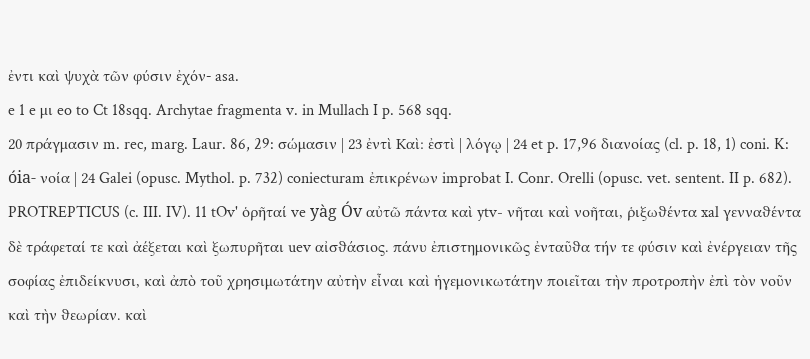ἐντι καὶ ψυχὰ τῶν φύσιν ἐχόν- asa.
e 1 e μι eo to Ct 18sqq. Archytae fragmenta v. in Mullach I p. 568 sqq.
20 πράγμασιν m. rec, marg. Laur. 86, 29: σώμασιν | 23 ἐντὶ Καὶ: ἐστὶ | λόγῳ | 24 et p. 17,96 διανοίας (cl. p. 18, 1) coni. K: óia- νοία | 24 Galei (opusc. Mythol. p. 732) coniecturam ἐπικρένων improbat I. Conr. Orelli (opusc. vet. sentent. II p. 682).
PROTREPTICUS (c. III. IV). 11 tOv' ὁρῆταί ve yàg Óv αὐτῶ πάντα καὶ ytv- νῆται καὶ νοῆται, ῥιξωϑέντα xal γενναϑέντα δὲ τράφεταί τε καὶ ἀέξεται καὶ ξωπυρῆται uev αἰσϑάσιος. πάνυ ἐπιστημονικῶς ἐνταῦϑα τήν τε φύσιν καὶ ἐνέργειαν τῆς σοφίας ἐπιδείκνυσι, καὶ ἀπὸ τοῦ χρησιμωτάτην αὐτὴν εἶναι καὶ ἡγεμονικωτάτην ποιεῖται τὴν προτροπὴν ἐπὶ τὸν νοῦν καὶ τὴν ϑεωρίαν. καὶ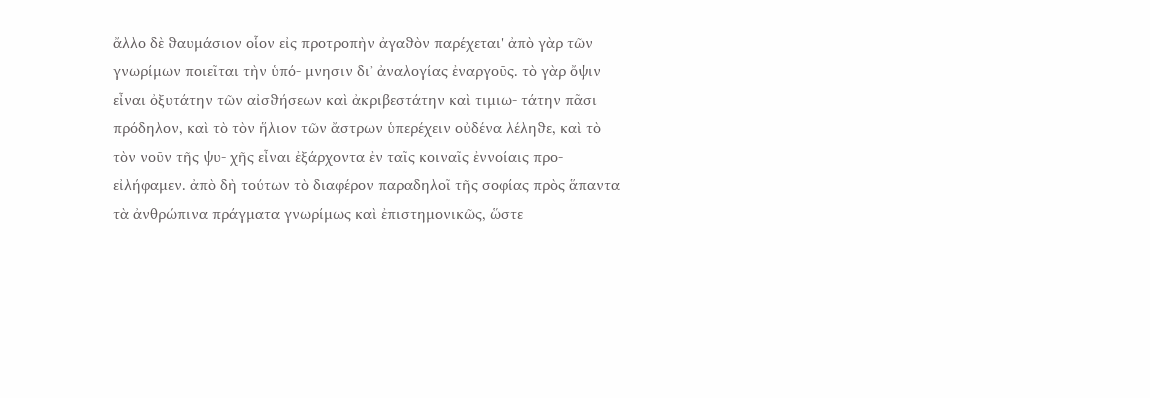ἄλλο δὲ ϑαυμάσιον οἷον εἰς προτροπὴν ἀγαϑὸν παρέχεται' ἀπὸ γὰρ τῶν γνωρίμων ποιεῖται τὴν ὑπό- μνησιν δι᾽ ἀναλογίας ἐναργοῦς. τὸ γὰρ ὄψιν εἶναι ὀξυτάτην τῶν αἰσϑήσεων καὶ ἀκριβεστάτην καὶ τιμιω- τάτην πᾶσι πρόδηλον, καὶ τὸ τὸν ἥλιον τῶν ἄστρων ὑπερέχειν οὐδένα λέληϑε, καὶ τὸ τὸν νοῦν τῆς ψυ- χῆς εἶναι ἐξάρχοντα ἐν ταῖς κοιναῖς ἐννοίαις προ- εἰλήφαμεν. ἀπὸ δὴ τούτων τὸ διαφέρον παραδηλοῖ τῆς σοφίας πρὸς ἅπαντα τὰ ἀνθρώπινα πράγματα γνωρίμως καὶ ἐπιστημονικῶς, ὥστε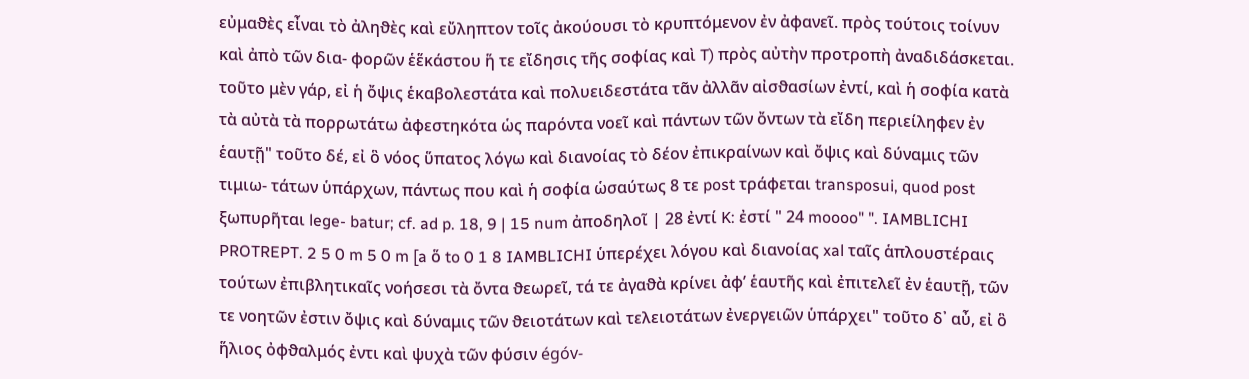εὐμαϑὲς εἶναι τὸ ἀληϑὲς καὶ εὔληπτον τοῖς ἀκούουσι τὸ κρυπτόμενον ἐν ἀφανεῖ. πρὸς τούτοις τοίνυν καὶ ἀπὸ τῶν δια- φορῶν ἑἕκάστου ἥ τε εἴδησις τῆς σοφίας καὶ T) πρὸς αὐτὴν προτροπὴ ἀναδιδάσκεται. τοῦτο μὲν γάρ, εἰ ἡ ὄψις ἑκαβολεστάτα καὶ πολυειδεστάτα τᾶν ἀλλᾶν αἰσϑασίων ἐντί, καὶ ἡ σοφία κατὰ τὰ αὐτὰ τὰ πορρωτάτω ἀφεστηκότα ὡς παρόντα νοεῖ καὶ πάντων τῶν ὄντων τὰ εἴδη περιείληφεν ἐν ἑαυτῇ" τοῦτο δέ, εἰ ὃ νόος ὕπατος λόγω καὶ διανοίας τὸ δέον ἐπικραίνων καὶ ὄψις καὶ δύναμις τῶν τιμιω- τάτων ὑπάρχων, πάντως που καὶ ἡ σοφία ὡσαύτως 8 τε post τράφεται transposui, quod post ξωπυρῆται lege- batur; cf. ad p. 18, 9 | 15 num ἀποδηλοῖ | 28 ἐντί K: ἐστί " 24 moooo" ". IAMBLICHI PROTREPT. 2 5 0 m 5 0 m [a ὅ to 0 1 8 IAMBLICHI ὑπερέχει λόγου καὶ διανοίας xal ταῖς ἁπλουστέραις τούτων ἐπιβλητικαῖς νοήσεσι τὰ ὄντα ϑεωρεῖ, τά τε ἀγαϑὰ κρίνει ἀφ’ ἑαυτῆς καὶ ἐπιτελεῖ ἐν ἑαυτῇ, τῶν τε νοητῶν ἐστιν ὄψις καὶ δύναμις τῶν ϑειοτάτων καὶ τελειοτάτων ἐνεργειῶν ὑπάρχει" τοῦτο δ᾽ αὖ, εἰ ὃ ἥλιος ὀφϑαλμός ἐντι καὶ ψυχὰ τῶν φύσιν égóv-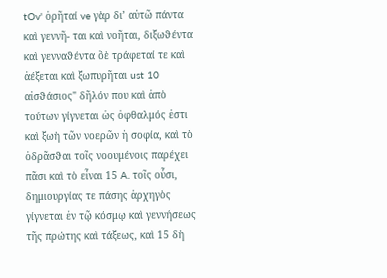tOv' ὁρῆταί ve γὰρ δι’ αὐτῶ πάντα καὶ γεννῆ- ται καὶ νοῆται, διξωϑέντα καὶ γενναϑέντα ὃὲ τράφεταί τε καὶ ἀέξεται καὶ ξωπυρῆται ust 10 αἰσϑάσιος" δῆλόν που καὶ ἀπὸ τούτων γίγνεται ὡς ὀφθαλμός ἐστι καὶ ξωὴ τῶν νοερῶν ἡ σοφία, καὶ τὸ ὁδρᾶσϑαι τοῖς νοουμένοις παρέχει πᾶσι καὶ τὸ εἶναι 15 A. τοῖς οὖσι, δημιουργίας τε πάσης ἀρχηγὸς γίγνεται ἐν τῷ κόσμῳ καὶ γεννήσεως τῆς πρώτης καὶ τάξεως, καὶ 15 δὴ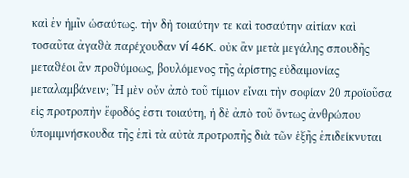καὶ ἐν ἡμῖν ὡσαύτως. τὴν δὴ τοιαύτην τε καὶ τοσαύτην αἰτίαν καὶ τοσαῦτα ἀγαϑὰ παρέχουδαν ví 46K. οὐκ ἂν μετὰ μεγάλης σπουδῆς μεταϑέοι ἂν προϑύμοως, βουλόμενος τῆς ἀρίστης εὐδαιμονίας μεταλαμβάνειν; Ἢ μὲν οὖν ἀπὸ τοῦ τίμιον εἶναι τὴν σοφίαν 20 προϊοῦσα εἰς προτροπὴν ἔφοδός ἐστι τοιαύτη, ἡ δὲ ἀπὸ τοῦ ὄντως ἀνθρώπου ὑπομιμνήσκουδα τῆς ἐπὶ τὰ αὐτὰ προτροπῆς διὰ τῶν ἑξῆς ἐπιδείκνυται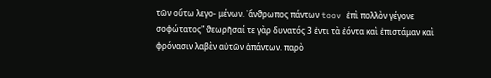τῶν οὕτω λεγο- μένων. ᾿ἄνϑρωπος πάντων toov ἐπὶ πολλὸν γέγονε σοφώτατος" ϑεωρῆσαί τε γὰρ δυνατός 3 ἐντι τὰ ἐόντα καὶ ἐπιστάμαν καὶ φρόνασιν λαβὲν αὐτῶν ἁπάντων. παρὸ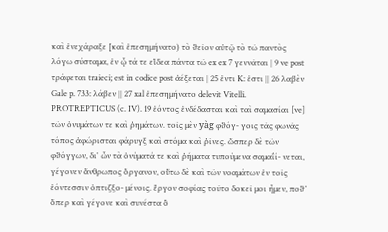καὶ ἐνεχάραξε [καὶ ἐπεσημήνατο) τὸ ϑεῖον αὐτῷ τὸ τῶ παντὸς λόγω σύσταμα, ἐν ᾧ τά τε εἴδεα πάντα τῶ ex ex 7 γεννᾶται | 9 ve post τράφεται traieci; est in codice post ἀέξεται | 25 ἐντι K: ἐστι || 26 λαβὲν Gale p. 733: λάβεν || 27 xal ἐπεσημήνατο delevit Vitelli.
PROTREPTICUS (c. IV). 19 ἐόντος ἐνδέδασται καὶ ταὶ σαμασίαι [ve] τῶν ὀνυμάτων τε καὶ ῥημάτων. τοῖς μὲν yàg φϑόγ- γοις τᾶς φωνᾶς τόπος ἀφώρισται φάρυγξ καὶ στόμα καὶ ῥῖνες. ὥσπερ δὲ τῶν φϑόγγων, δι᾽ ὧν τὰ ὀνύματά τε καὶ ῥήματα τυπούμενα σαμαΐί- νεται, γέγονεν ἄνθρωπος ὄργανον, οὕτω δὲ καὶ τῶν νοαμάτων ἐν τοῖς ἐόντεσσιν ὀπτιζξο- μένοις. ἔργον σοφίας τοῦτο δοκεῖ μοι ἦμεν, ποϑ’ ὅπερ καὶ γέγονε καὶ συνέστα ὃ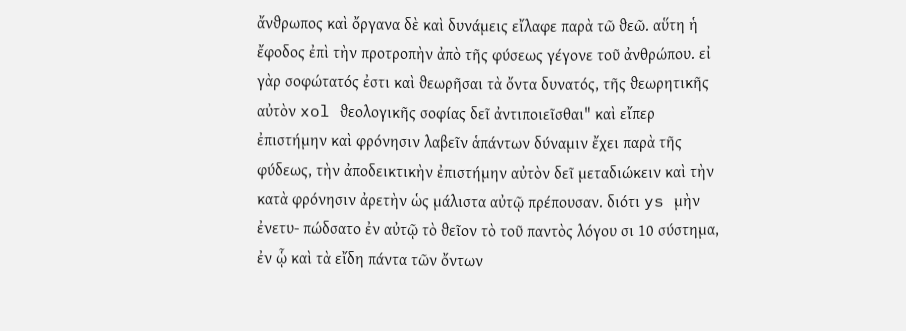ἄνϑρωπος καὶ ὄργανα δὲ καὶ δυνάμεις εἴλαφε παρὰ τῶ ϑεῶ. αὕτη ἡ ἔφοδος ἐπὶ τὴν προτροπὴν ἀπὸ τῆς φύσεως γέγονε τοῦ ἀνθρώπου. εἰ γὰρ σοφώτατός ἐστι καὶ ϑεωρῆσαι τὰ ὄντα δυνατός, τῆς ϑεωρητικῆς αὐτὸν xol ϑεολογικῆς σοφίας δεῖ ἀντιποιεῖσθαι" καὶ εἴπερ ἐπιστήμην καὶ φρόνησιν λαβεῖν ἁπάντων δύναμιν ἔχει παρὰ τῆς φύδεως, τὴν ἀποδεικτικὴν ἐπιστήμην αὐτὸν δεῖ μεταδιώκειν καὶ τὴν κατὰ φρόνησιν ἀρετὴν ὡς μάλιστα αὐτῷ πρέπουσαν. διότι ys μὴν ἐνετυ- πώδσατο ἐν αὐτῷ τὸ ϑεῖον τὸ τοῦ παντὸς λόγου σι 10 σύστημα, ἐν ᾧ καὶ τὰ εἴδη πάντα τῶν ὄντων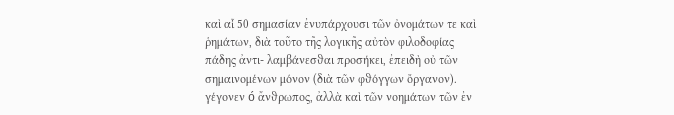καὶ αἷ 50 σημασίαν ἐνυπάρχουσι τῶν ὀνομάτων τε καὶ ῥημάτων, διὰ τοῦτο τῆς λογικῆς αὐτὸν φιλοδοφίας πάδης ἀντι- λαμβάνεσϑαι προσήκει, ἐπειδὴ οὐ τῶν σημαινομένων μόνον (διὰ τῶν φϑόγγων ὄργανον). γέγονεν ó ἄνϑρωπος, ἀλλὰ καὶ τῶν νοημάτων τῶν ἐν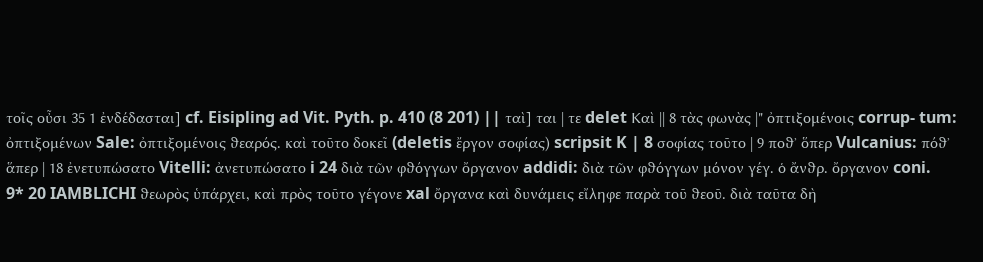τοῖς οὖσι 35 1 ἐνδέδασται] cf. Eisipling ad Vit. Pyth. p. 410 (8 201) || ταὶ] ται | τε delet Καὶ || 8 τὰς φωνὰς |" ὀπτιξομένοις corrup- tum: ὀπτιξομένων Sale: ὀπτιξομένοις ϑεαρός. καὶ τοῦτο δοκεῖ (deletis ἔργον σοφίας) scripsit K | 8 σοφίας τοῦτο | 9 ποϑ᾽ ὅπερ Vulcanius: πόϑ᾽ ἅπερ | 18 ἐνετυπώσατο Vitelli: ἀνετυπώσατο i 24 διὰ τῶν φϑόγγων ὄργανον addidi: διὰ τῶν φϑόγγων μόνον γέγ. ὁ ἄνϑρ. ὄργανον coni.
9* 20 IAMBLICHI ϑεωρὸς ὑπάρχει, καὶ πρὸς τοῦτο γέγονε xal ὄργανα καὶ δυνάμεις εἴληφε παρὰ τοῦ ϑεοῦ. διὰ ταῦτα δὴ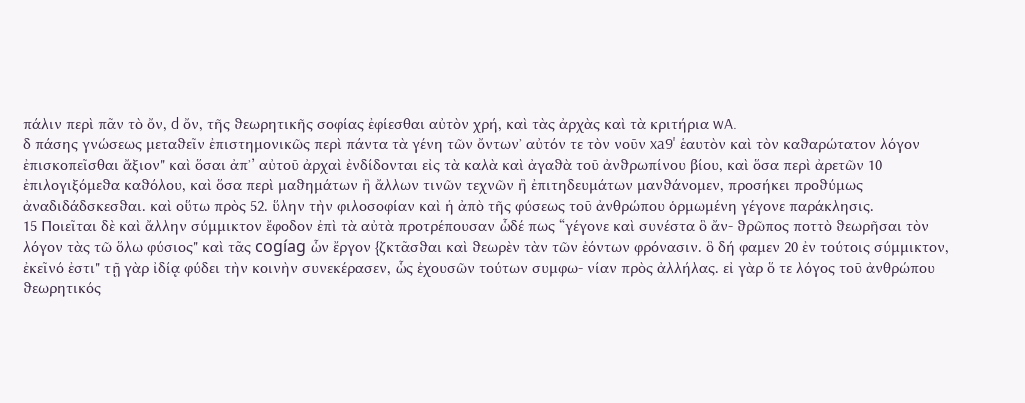πάλιν περὶ πᾶν τὸ ὄν, d ὄν, τῆς ϑεωρητικῆς σοφίας ἐφίεσθαι αὐτὸν χρή, καὶ τὰς ἀρχὰς καὶ τὰ κριτήρια wA.
δ πάσης γνώσεως μεταϑεῖν ἐπιστημονικῶς περὶ πάντα τὰ γένη τῶν ὄντων᾽ αὐτόν τε τὸν νοῦν xa9' ἑαυτὸν καὶ τὸν καϑαρώτατον λόγον ἐπισκοπεῖσθαι ἄξιον" καὶ ὅσαι ἀπ᾿’ αὐτοῦ ἀρχαὶ ἐνδίδονται εἰς τὰ καλὰ καὶ ἀγαϑὰ τοῦ ἀνϑρωπίνου βίου, καὶ ὅσα περὶ ἀρετῶν 10 ἐπιλογιξόμεϑα καϑόλου, καὶ ὅσα περὶ μαϑημάτων ἢ ἄλλων τινῶν τεχνῶν ἢ ἐπιτηδευμάτων μανϑάνομεν, προσήκει προϑύμως ἀναδιδάδσκεσϑαι. καὶ οὕτω πρὸς 52. ὕλην τὴν φιλοσοφίαν καὶ ἡ ἀπὸ τῆς φύσεως τοῦ ἀνθρώπου ὁρμωμένη γέγονε παράκλησις.
15 Ποιεῖται δὲ καὶ ἄλλην σύμμικτον ἔφοδον ἐπὶ τὰ αὐτὰ προτρέπουσαν ὧδέ πως “γέγονε καὶ συνέστα ὃ ἄν- ϑρῶπος ποττὸ ϑεωρῆσαι τὸν λόγον τὰς τῶ ὅλω φύσιος" καὶ τᾶς cogíag ὧν ἔργον {ζκτᾶσϑαι καὶ ϑεωρὲν τὰν τῶν ἐόντων φρόνασιν. ὃ δή φαμεν 20 ἐν τούτοις σύμμικτον, ἐκεῖνό ἐστι" τῇ γὰρ ἰδίᾳ φύδει τὴν κοινὴν συνεκέρασεν, ὧς ἐχουσῶν τούτων συμφω- νίαν πρὸς ἀλλήλας. εἰ γὰρ ὅ τε λόγος τοῦ ἀνθρώπου ϑεωρητικός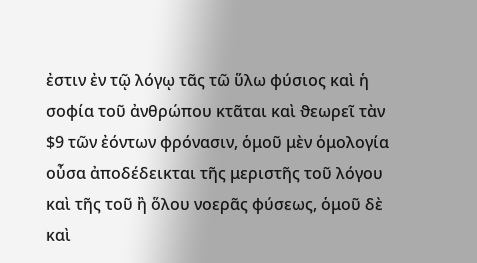ἐστιν ἐν τῷ λόγῳ τᾶς τῶ ὕλω φύσιος καὶ ἡ σοφία τοῦ ἀνθρώπου κτᾶται καὶ ϑεωρεῖ τὰν $9 τῶν ἐόντων φρόνασιν, ὁμοῦ μὲν ὁμολογία οὖσα ἀποδέδεικται τῆς μεριστῆς τοῦ λόγου καὶ τῆς τοῦ ἢ ὅλου νοερᾶς φύσεως, ὁμοῦ δὲ καὶ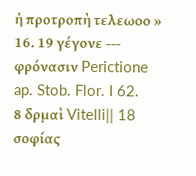ἡ προτροπὴ τελεωoo » 16. 19 γέγονε --- φρόνασιν Perictione ap. Stob. Flor. I 62.
8 δρμαὶ Vitelli|| 18 σοφίας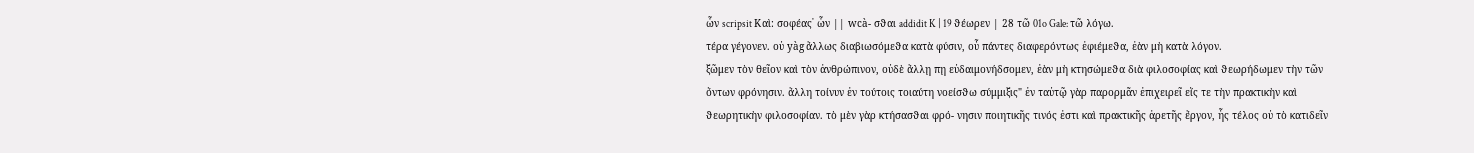ὧν scripsit Καὶ: σοφέας᾽ ὧν || wcà- σϑαι addidit K | 19 ϑέωρεν | 28 τῶ 01o Gale: τῶ λόγω.
τέρα γέγονεν. οὐ yàg ἄλλως διαβιωσόμεϑα κατὰ φύσιν, οὗ πάντες διαφερόντως ἐφιέμεϑα, ἐὰν μὴ κατὰ λόγον.
ξῶμεν τὸν θεῖον καὶ τὸν ἀνθρώπινον, οὐδὲ ἄλλῃ πῃ εὐδαιμονήδσομεν, ἐὰν μὴ κτησώμεϑα διὰ φιλοσοφίας καὶ ϑεωρήδωμεν τὴν τῶν ὄντων φρόνησιν. ἄλλη τοίνυν ἐν τούτοις τοιαύτη νοείσϑω σύμμιξις" ἐν ταὐτῷ γὰρ παρορμᾶν ἐπιχειρεῖ εἴς τε τὴν πρακτικὴν καὶ ϑεωρητικὴν φιλοσοφίαν. τὸ μὲν γὰρ κτήσασϑαι φρό- νησιν ποιητικῆς τινός ἐστι καὶ πρακτικῆς ἀρετῆς ἔργον, ἧς τέλος οὐ τὸ κατιδεῖν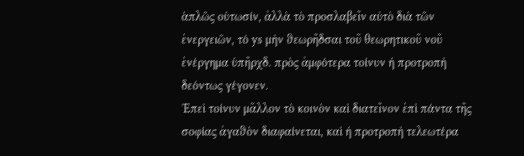ἁπλῶς οὑτωσίν, ἀλλὰ τὸ προσλαβεῖν αὐτὸ διὰ τῶν ἐνεργειῶν, τό ys μὴν ϑεωρῆδσαι τοῦ θεωρητικοῦ νοῦ ἐνέργημα ὑπῆρχδ. πρὸς ἀμφότερα τοίνυν ἡ προτροπὴ δεόντως γέγονεν.
᾿Επεὶ τοίνυν μᾶλλον τὸ κοινὸν καὶ διατεῖνον ἐπὶ πάντα τῆς σοφίας ἀγαϑὸν διαφαίνεται, καὶ ἡ προτροπὴ τελεωτέρα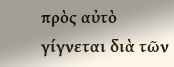πρὸς αὐτὸ γίγνεται διὰ τῶν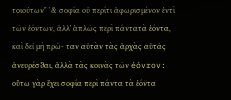τοιούτων" '& σοφία οὐ περίτι ἀφωρισμένον ἐντὶ τῶν ἐόντων, ἀλλ᾽ ἁπλῶς περὶ πάντατὰ ἐόντα, καὶ δεῖ μὴ πρώ- ταν αὐτὰν τὰς ἀρχὰς αὑτᾶς ἀνευρέσϑαι, ἀλλὰ τὰς κοινὰς τῶν éóvrov: οὕτω γὰρ ἔχει σοφία περὶ πάντα τὰ ἐόντα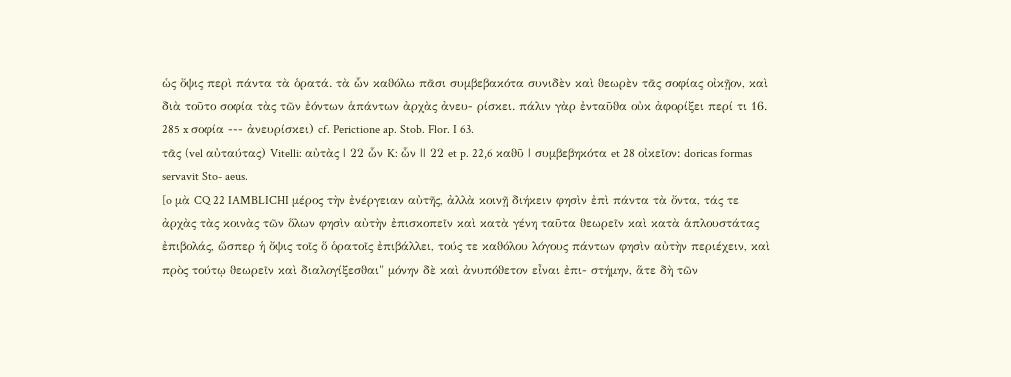ὡς ὄψις περὶ πάντα τὰ ὁρατά. τὰ ὧν καϑόλω πᾶσι συμβεβακότα συνιδὲν καὶ ϑεωρὲν τᾶς σοφίας οἰκῇον, καὶ διὰ τοῦτο σοφία τὰς τῶν ἐόντων ἁπάντων ἀρχὰς ἀνευ- ρίσκει. πάλιν γὰρ ἐνταῦϑα οὐκ ἀφορίξει περί τι 16. 285 x σοφία --- ἀνευρίσκει) cf. Perictione ap. Stob. Flor. I 63.
τᾶς (vel αὐταύτας) Vitelli: αὐτὰς | 22 ὧν K: ὧν || 22 et p. 22,6 καϑῦ | συμβεβηκότα et 28 οἰκεῖον: doricas formas servavit Sto- aeus.
[o μὰ CQ 22 IAMBLICHI μέρος τὴν ἐνέργειαν αὐτῆς, ἀλλὰ κοινῇ διήκειν φησὶν ἐπὶ πάντα τὰ ὄντα, τάς τε ἀρχὰς τὰς κοινὰς τῶν ὅλων φησὶν αὐτὴν ἐπισκοπεῖν καὶ κατὰ γένη ταῦτα ϑεωρεῖν καὶ κατὰ ἁπλουστάτας ἐπιβολάς, ὥσπερ ἡ ὄψις τοῖς ὅ ὁρατοῖς ἐπιβάλλει, τούς τε καϑόλου λόγους πάντων φησὶν αὐτὴν περιέχειν, καὶ πρὸς τούτῳ ϑεωρεῖν καὶ διαλογίξεσϑαι" μόνην δὲ καὶ ἀνυπόϑετον εἶναι ἐπι- στήμην, ἅτε δὴ τῶν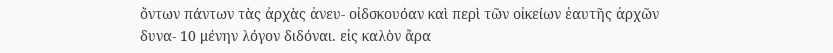ὄντων πάντων τὰς ἀρχὰς ἀνευ- οἰδσκουόαν καὶ περὶ τῶν οἰκείων ἑαυτῆς ἀρχῶν δυνα- 10 μένην λόγον διδόναι. εἰς καλὸν ἄρα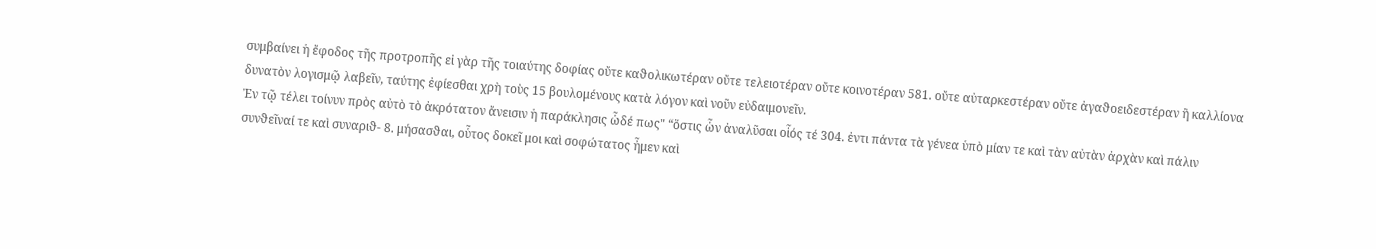συμβαίνει ἡ ἔφοδος τῆς προτροπῆς εἰ γὰρ τῆς τοιαύτης δοφίας οὔτε καϑολικωτέραν οὔτε τελειοτέραν οὔτε κοινοτέραν 581. οὔτε αὐταρκεστέραν οὔτε ἀγαϑοειδεστέραν ἢ καλλίονα δυνατὸν λογισμῷ λαβεῖν, ταύτης ἐφίεσθαι χρὴ τοὺς 15 βουλομένους κατὰ λόγον καὶ νοῦν εὐδαιμονεῖν.
Ἐν τῷ τέλει τοίνυν πρὸς αὐτὸ τὸ ἀκρότατον ἄνεισιν ἡ παράκλησις ὧδέ πως" “ὅστις ὧν ἀναλῦσαι οἷός τέ 304. ἐντι πάντα τὰ γένεα ὑπὸ μίαν τε καὶ τὰν αὐτὰν ἀρχὰν καὶ πάλιν συνϑεῖναί τε καὶ συναριϑ- 8. μήσασϑαι, οὗτος δοκεῖ μοι καὶ σοφώτατος ἦμεν καὶ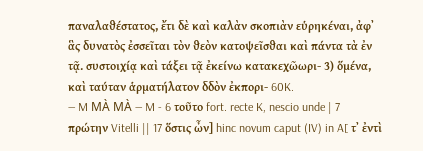παναλαϑέστατος, ἔτι δὲ καὶ καλὰν σκοπιὰν εὑρηκέναι, ἀφ᾽ ἃς δυνατὸς ἐσσεῖται τὸν ϑεὸν κατοψεῖσϑαι καὶ πάντα τὰ ἐν τᾷ. συστοιχίᾳ καὶ τάξει τᾷ ἐκείνω κατακεχῶωρι- 3) ὅμένα, καὶ ταύταν ἁρματήλατον δδὸν ἐκπορι- 60K.
— M MÀ MÀ — M - 6 τοῦτο fort. recte K, nescio unde | 7 πρώτην Vitelli || 17 ὅστις ὦν] hinc novum caput (IV) in A[ τ᾽ ἐντὶ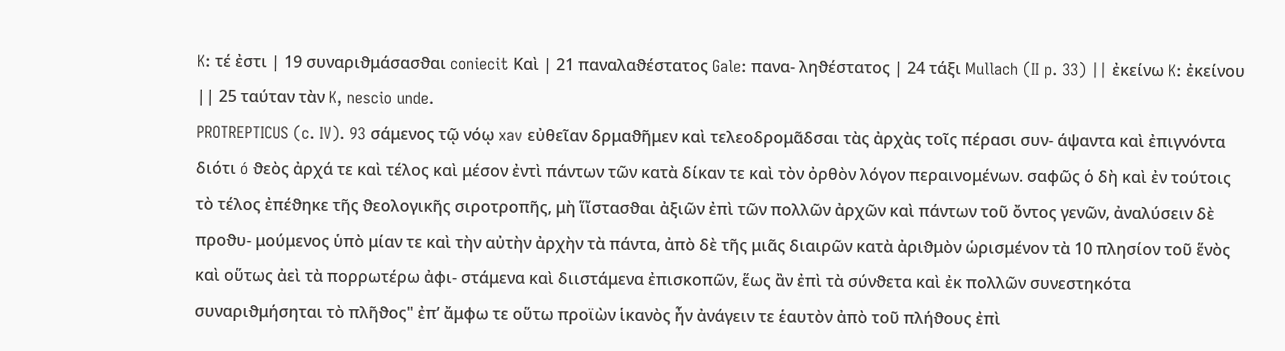K: τέ ἐστι | 19 συναριϑμάσασϑαι coniecit Καὶ | 21 παναλαϑέστατος Gale: πανα- ληϑέστατος | 24 τάξι Mullach (II p. 33) || ἐκείνω K: ἐκείνου || 25 ταύταν τὰν K, nescio unde.
PROTREPTICUS (c. IV). 93 σάμενος τῷ νόῳ xav εὐθεῖαν δρμαϑῆμεν καὶ τελεοδρομᾶδσαι τὰς ἀρχὰς τοῖς πέρασι συν- άψαντα καὶ ἐπιγνόντα διότι ó ϑεὸς ἀρχά τε καὶ τέλος καὶ μέσον ἐντὶ πάντων τῶν κατὰ δίκαν τε καὶ τὸν ὀρθὸν λόγον περαινομένων. σαφῶς ὁ δὴ καὶ ἐν τούτοις τὸ τέλος ἐπέϑηκε τῆς ϑεολογικῆς σιροτροπῆς, μὴ ἵἴστασϑαι ἀξιῶν ἐπὶ τῶν πολλῶν ἀρχῶν καὶ πάντων τοῦ ὄντος γενῶν, ἀναλύσειν δὲ προϑυ- μούμενος ὑπὸ μίαν τε καὶ τὴν αὐτὴν ἀρχὴν τὰ πάντα, ἀπὸ δὲ τῆς μιᾶς διαιρῶν κατὰ ἀριϑμὸν ὡρισμένον τὰ 10 πλησίον τοῦ ἕνὸς καὶ οὕτως ἀεὶ τὰ πορρωτέρω ἀφι- στάμενα καὶ διιστάμενα ἐπισκοπῶν, ἕως ἂν ἐπὶ τὰ σύνϑετα καὶ ἐκ πολλῶν συνεστηκότα συναριϑμήσηται τὸ πλῆϑος" ἐπ’ ἄμφω τε οὕτω προϊὼν ἱκανὸς ἦν ἀνάγειν τε ἑαυτὸν ἀπὸ τοῦ πλήϑους ἐπὶ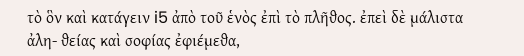τὸ ὃν καὶ κατάγειν i5 ἀπὸ τοῦ ἑνὸς ἐπὶ τὸ πλῆϑος. ἐπεὶ δὲ μάλιστα ἀλη- ϑείας καὶ σοφίας ἐφιέμεϑα,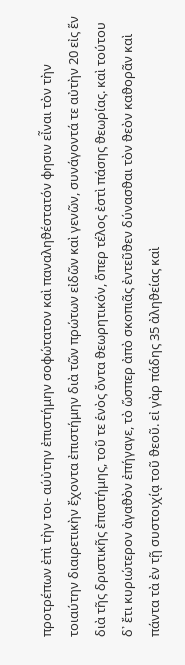προτρέπων ἐπὶ τὴν τοι- αύὐτην ἐπιστήμην σοφώτατον καὶ παναληϑέστατόν φησιν εἶναι τὸν τὴν τοιαύτην διαιρετικὴν ἔχοντα ἐπιστήμην διὰ τῶν πρώτων εἰδῶν καὶ γενῶν, συνάγοντά τε αὐτὴν 20 εἰς ἕν διὰ τῆς δριστικῆς ἐπιστήμης, τοῦ τε ἑνὸς ὄντα ϑεωρητικόν, ὅπερ τέλος ἐστὶ πάσης ϑεωρίας. καὶ τούτου δ᾽ ἔτι κυριώτερον ἀγαϑὸν ἐπήγαγε, τὸ ὥσπερ ἀπὸ σκοπιᾶς ἐντεῦϑεν δύνασϑαι τὸν ϑεὸν καϑορᾶν καὶ πάντα τὰ ἐν τῇ συστοιχίᾳ τοῦ ϑεοῦ. εἰ γὰρ πάδης 35 ἀληϑείας καὶ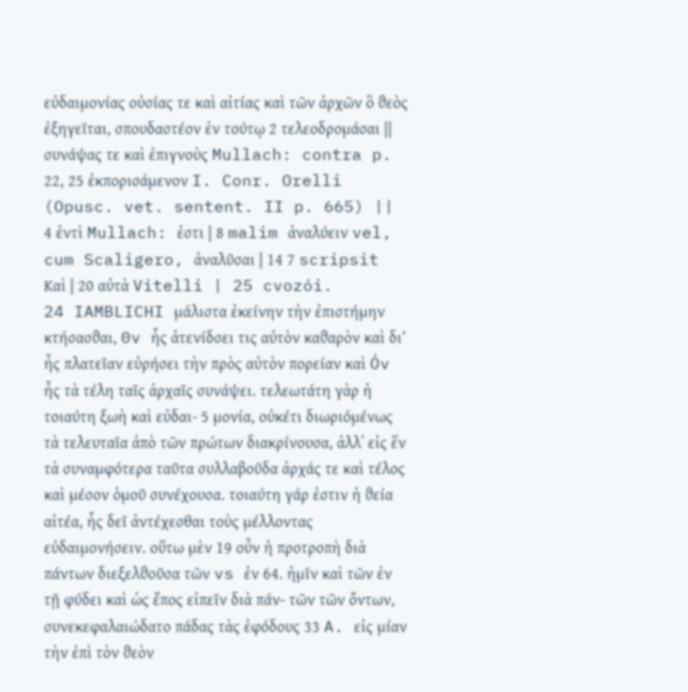εὐδαιμονίας οὐσίας τε καὶ αἰτίας καὶ τῶν ἀρχῶν ὃ ϑεὸς ἐξηγεῖται, σπουδαστέον ἐν τούτῳ 2 τελεοδρομάσαι || συνάψας τε καὶ ἐπιγνοὺς Mullach: contra p. 22, 25 ἐκπορισάμενον I. Conr. Orelli (Opusc. vet. sentent. II p. 665) || 4 ἐντὶ Mullach: ἐστι | 8 malim ἀναλύειν vel, cum Scaligero, ἀναλῦσαι | 14 7 scripsit Καὶ | 20 αὐτὰ Vitelli | 25 cvozói.
24 IAMBLICHI μάλιστα ἐκείνην τὴν ἐπιστήμην κτήσασϑαι, 0v ἧς ἀτενίδσει τις αὐτὸν καϑαρὸν καὶ δι’ ἧς πλατεῖαν εὑρήσει τὴν πρὸς αὐτὸν πορείαν καὶ Óv ἧς τὰ τέλη ταῖς ἀρχαῖς συνάψει. τελεωτάτη γὰρ ἡ τοιαύτη ξωὴ καὶ εὐδαι- 5 μονία, οὐκέτι διωριόμένως τὰ τελευταῖα ἀπὸ τῶν πρώτων διακρίνουσα, ἀλλ᾽ εἰς ἕν τὰ συναμφότερα ταῦτα συλλαβοῦδα ἀρχάς τε καὶ τέλος καὶ μέσον ὁμοῦ συνέχουσα. τοιαύτη γάρ ἐστιν ἡ ϑεία αἰτέα, ἧς δεῖ ἀντέχεσθαι τοὺς μέλλοντας εὐδαιμονήσειν. οὕτω μὲν 19 οὖν ἡ προτροπὴ διὰ πάντων διεξελϑοῦσα τῶν vs ἐν 64. ἡμῖν καὶ τῶν ἐν τῇ φύδει καὶ ὡς ἔπος εἰπεῖν διὰ πάν- τῶν τῶν ὄντων, συνεκεφαλαιώδατο πάδας τὰς ἐφόδους 33 A. εἰς μίαν τὴν ἐπὶ τὸν ϑεὸν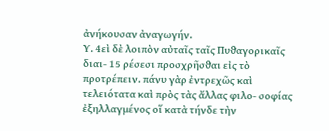ἀνήκουσαν ἀναγωγήν.
Υ. 4εὶ δὲ λοιπὸν αὐταῖς ταῖς Πυϑαγορικαῖς διαι- 15 ρέσεσι προσχρῆσϑαι εἰς τὸ προτρέπειν. πάνυ γὰρ ἐντρεχῶς καὶ τελειότατα καὶ πρὸς τὰς ἄλλας φιλο- σοφίας ἐξηλλαγμένος οἵ κατὰ τήνδε τὴν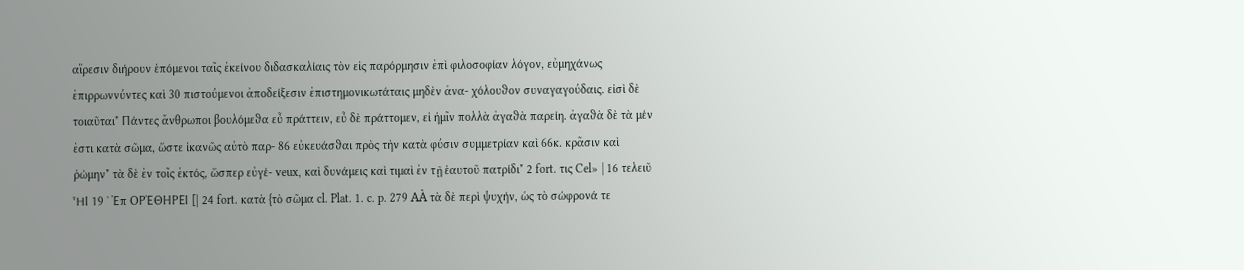αἵρεσιν διήρουν ἑπόμενοι ταῖς ἐκείνου διδασκαλίαις τὸν εἰς παρόρμησιν ἐπὶ φιλοσοφίαν λόγον, εὐμηχάνως ἐπιρρωννύντες καὶ 30 πιστούμενοι ἀποδείξεσιν ἐπιστημονικωτάταις μηδὲν ἀνα- χόλουϑον συναγαγούδαις. εἰσὶ δὲ τοιαῦται" Πάντες ἄνθρωποι βουλόμεϑα εὖ πράττειν, εὖ δὲ πράττομεν, εἰ ἡμῖν πολλὰ ἀγαϑὰ παρείη. ἀγαϑὰ δὲ τὰ μέν ἐστι κατὰ σῶμα, ὥστε ἱκανῶς αὐτὸ παρ- 86 εὐκευάσϑαι πρὸς τὴν κατὰ φύσιν συμμετρίαν καὶ 66κ. κρᾶσιν καὶ ῥώμην" τὰ δὲ ἐν τοῖς ἐκτός, ὥσπερ εὐγέ- veux, καὶ δυνάμεις καὶ τιμαὶ ἐν τῇ ἑαυτοῦ πατρίδι" 2 fort. τις Cel» | 16 τελειῦ ἯΙ 19 ᾿ Ἐπ ΟΡΈΘΗΡΕΙ [| 24 fort. κατὰ {τὸ σῶμα cl. Plat. 1. c. p. 279 AÀ τὰ δὲ περὶ ψυχήν, ὡς τὸ σώφρονά τε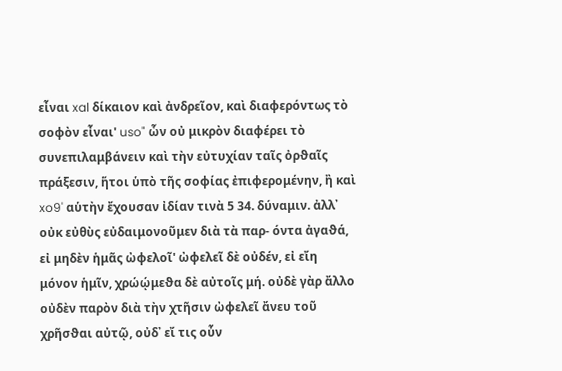εἶναι xal δίκαιον καὶ ἀνδρεῖον, καὶ διαφερόντως τὸ σοφὸν εἶναι' uso" ὧν οὐ μικρὸν διαφέρει τὸ συνεπιλαμβάνειν καὶ τὴν εὐτυχίαν ταῖς ὀρϑαῖς πράξεσιν, ἥτοι ὑπὸ τῆς σοφίας ἐπιφερομένην, ἢ καὶ xo9' αὑτὴν ἔχουσαν ἰδίαν τινὰ 5 34. δύναμιν. ἀλλ᾽ οὐκ εὐθὺς εὐδαιμονοῦμεν διὰ τὰ παρ- όντα ἀγαϑά, εἰ μηδὲν ἡμᾶς ὠφελοῖ' ὠφελεῖ δὲ οὐδέν, εἰ εἴη μόνον ἡμῖν, χρώῴμεϑα δὲ αὐτοῖς μή. οὐδὲ γὰρ ἄλλο οὐδὲν παρὸν διὰ τὴν χτῆσιν ὠφελεῖ ἄνευ τοῦ χρῆσϑαι αὐτῷ, οὐδ᾽ εἴ τις οὖν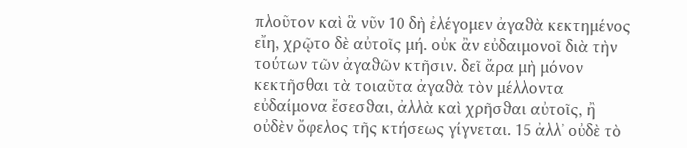πλοῦτον καὶ ἃ νῦν 10 δὴ ἐλέγομεν ἀγαϑὰ κεκτημένος εἴη, χρῷτο δὲ αὐτοῖς μή. οὐκ ἂν εὐδαιμονοῖ διὰ τὴν τούτων τῶν ἀγαϑῶν κτῆσιν. δεῖ ἄρα μὴ μόνον κεκτῆσθαι τὰ τοιαῦτα ἀγαϑὰ τὸν μέλλοντα εὐδαίμονα ἔσεσϑαι, ἀλλὰ καὶ χρῆσϑαι αὐτοῖς, ἢ οὐδὲν ὄφελος τῆς κτήσεως γίγνεται. 15 ἀλλ᾽ οὐδὲ τὸ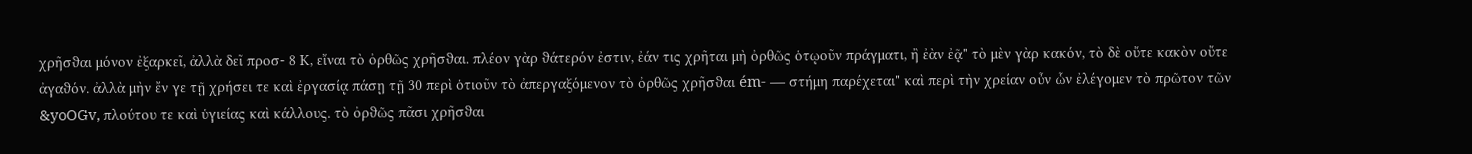χρῆσϑαι μόνον ἐξαρκεῖ, ἀλλὰ δεῖ προσ- 8 Κ, εἴναι τὸ ὀρθῶς χρῆσϑαι. πλέον γὰρ ϑάτερόν ἐστιν, ἐάν τις χρῆται μὴ ὀρθῶς ὁτῳοῦν πράγματι, ἢ ἐὰν ἐᾷ" τὸ μὲν γὰρ κακόν, τὸ δὲ οὔτε κακὸν οὔτε ἀγαϑόν. ἀλλὰ μὴν ἔν γε τῇ χρήσει τε καὶ ἐργασίᾳ πάσῃ τῇ 30 περὶ ὁτιοῦν τὸ ἀπεργαξόμενον τὸ ὀρθῶς χρῆσϑαι ém- — στήμη παρέχεται" καὶ περὶ τὴν χρείαν οὖν ὧν ἐλέγομεν τὸ πρῶτον τῶν &yoOGv, πλούτου τε καὶ ὑγιείας καὶ κάλλους. τὸ ὀρϑῶς πᾶσι χρῆσϑαι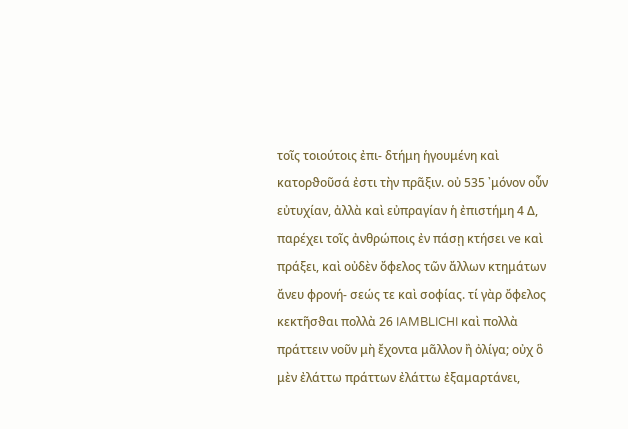τοῖς τοιούτοις ἐπι- δτήμη ἡγουμένη καὶ κατορϑοῦσά ἐστι τὴν πρᾶξιν. οὐ 535 ᾿μόνον οὖν εὐτυχίαν, ἀλλὰ καὶ εὐπραγίαν ἡ ἐπιστήμη 4 Δ, παρέχει τοῖς ἀνθρώποις ἐν πάσῃ κτήσει ve καὶ πράξει, καὶ οὐδὲν ὄφελος τῶν ἄλλων κτημάτων ἄνευ φρονή- σεώς τε καὶ σοφίας. τί γὰρ ὄφελος κεκτῆσϑαι πολλὰ 26 IAMBLICHI καὶ πολλὰ πράττειν νοῦν μὴ ἔχοντα μᾶλλον ἢ ὀλίγα; οὐχ ὃ μὲν ἐλάττω πράττων ἐλάττω ἐξαμαρτάνει,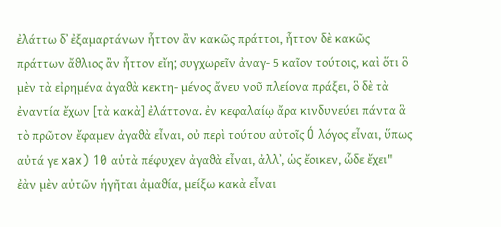ἐλάττω δ᾽ ἐξαμαρτάνων ἧττον ἂν κακῶς πράττοι, ἧττον δὲ κακῶς πράττων ἄϑλιος ἂν ἧττον εἴη; συγχωρεῖν ἀναγ- 5 καῖον τούτοις, καὶ ὅτι ὃ μὲν τὰ εἰρημένα ἀγαϑὰ κεκτη- μένος ἄνευ νοῦ πλείονα πράξει, ὃ δὲ τὰ ἐναντία ἔχων [τὰ κακὰ] ἐλάττονα. ἐν κεφαλαίῳ ἄρα κινδυνεύει πάντα ἃ τὸ πρῶτον ἔφαμεν ἀγαϑὰ εἶναι, οὐ περὶ τούτου αὐτοῖς Ó λόγος εἶναι, ὕπως αὐτά γε xax) 10 αὑτὰ πέφυχεν ἀγαϑὰ εἶναι, ἀλλ᾽, ὡς ἔοικεν, ὧδε ἔχει" ἐὰν μὲν αὐτῶν ἡγῆται ἀμαϑία, μείξω κακὰ εἶναι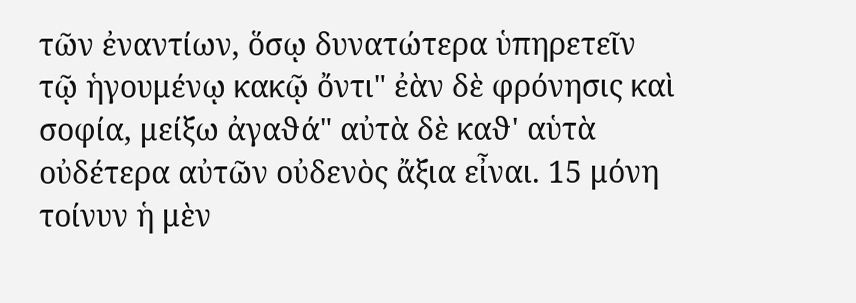τῶν ἐναντίων, ὅσῳ δυνατώτερα ὑπηρετεῖν τῷ ἡγουμένῳ κακῷ ὄντι" ἐὰν δὲ φρόνησις καὶ σοφία, μείξω ἀγαϑά" αὐτὰ δὲ καϑ' αὑτὰ οὐδέτερα αὐτῶν οὐδενὸς ἄξια εἶναι. 15 μόνη τοίνυν ἡ μὲν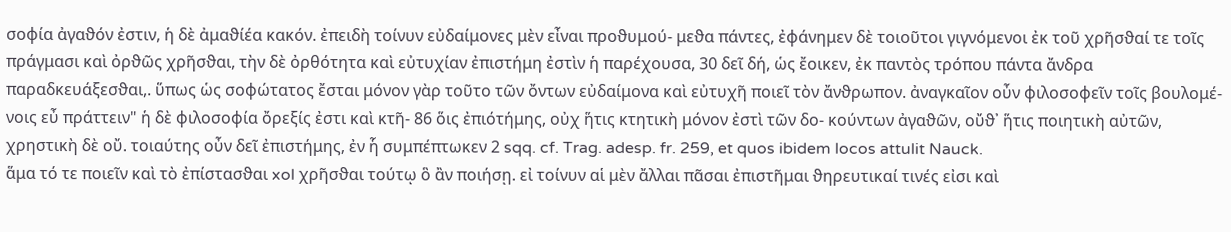σοφία ἀγαϑόν ἐστιν, ἡ δὲ ἀμαϑίέα κακόν. ἐπειδὴ τοίνυν εὐδαίμονες μὲν εἶναι προϑυμού- μεϑα πάντες, ἐφάνημεν δὲ τοιοῦτοι γιγνόμενοι ἐκ τοῦ χρῆσϑαί τε τοῖς πράγμασι καὶ ὀρϑῶς χρῆσϑαι, τὴν δὲ ὀρθότητα καὶ εὐτυχίαν ἐπιστήμη ἐστὶν ἡ παρέχουσα, 30 δεῖ δή, ὡς ἔοικεν, ἐκ παντὸς τρόπου πάντα ἄνδρα παραδκευάξεσϑαι,. ὕπως ὡς σοφώτατος ἔσται μόνον γὰρ τοῦτο τῶν ὄντων εὐδαίμονα καὶ εὐτυχῆ ποιεῖ τὸν ἄνϑρωπον. ἀναγκαῖον οὖν φιλοσοφεῖν τοῖς βουλομέ- νοις εὖ πράττειν" ἡ δὲ φιλοσοφία ὄρεξίς ἐστι καὶ κτῆ- 86 ὅις ἐπιότήμης, οὐχ ἥτις κτητικὴ μόνον ἐστὶ τῶν δο- κούντων ἀγαϑῶν, οὔϑ᾽ ἥτις ποιητικὴ αὐτῶν, χρηστικὴ δὲ οὔ. τοιαύτης οὖν δεῖ ἐπιστήμης, ἐν ἧ συμπέπτωκεν 2 sqq. cf. Trag. adesp. fr. 259, et quos ibidem locos attulit Nauck.
ἅμα τό τε ποιεῖν καὶ τὸ ἐπίστασϑαι xol χρῆσϑαι τούτῳ ὃ ἂν ποιήσῃ. εἰ τοίνυν αἱ μὲν ἄλλαι πᾶσαι ἐπιστῆμαι ϑηρευτικαί τινές εἰσι καὶ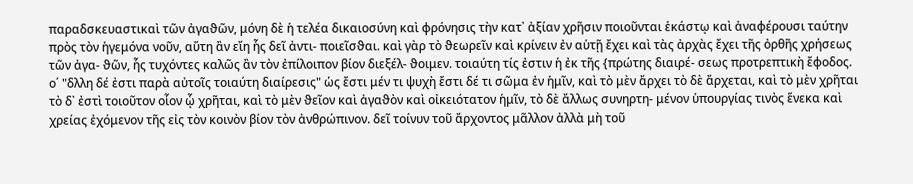παραδσκευαστικαὶ τῶν ἀγαϑῶν, μόνη δὲ ἡ τελέα δικαιοσύνη καὶ φρόνησις τὴν κατ᾽ ἀξίαν χρῆσιν ποιοῦνται ἑκάστῳ καὶ ἀναφέρουσι ταύτην πρὸς τὸν ἡγεμόνα νοῦν, αὕτη ἂν εἴη ἧς δεῖ ἀντι- ποιεῖσϑαι. καὶ γὰρ τὸ ϑεωρεῖν καὶ κρίνειν ἐν αὑτῇ ἔχει καὶ τὰς ἀρχὰς ἔχει τῆς ὀρθῆς χρήσεως τῶν ἀγα- ϑῶν, ἧς τυχόντες καλῶς ἂν τὸν ἐπίλοιπον βίον διεξέλ- ϑοιμεν. τοιαύτη τίς ἐστιν ἡ ἐκ τῆς {πρώτης διαιρέ- σεως προτρεπτικὴ ἔφοδος.
ο΄ "δλλη δέ ἐστι παρὰ αὐτοῖς τοιαύτη διαίρεσις" ὡς ἔστι μέν τι ψυχὴ ἔστι δέ τι σῶμα ἐν ἡμῖν, καὶ τὸ μὲν ἄρχει τὸ δὲ ἄρχεται, καὶ τὸ μὲν χρῆται τὸ δ᾽ ἐστὶ τοιοῦτον οἷον ᾧ χρῆται, καὶ τὸ μὲν ϑεῖον καὶ ἀγαϑὸν καὶ οἰκειότατον ἡμῖν, τὸ δὲ ἄλλως συνηρτη- μένον ὑπουργίας τινὸς ἕνεκα καὶ χρείας ἐχόμενον τῆς εἰς τὸν κοινὸν βίον τὸν ἀνθρώπινον. δεῖ τοίνυν τοῦ ἄρχοντος μᾶλλον ἀλλὰ μὴ τοῦ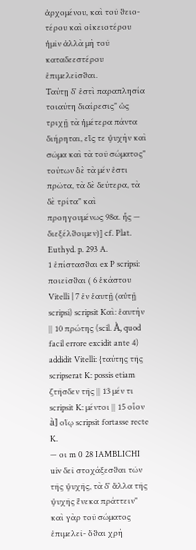ἀρχομένου, καὶ τοῦ ϑειο- τέρου καὶ οἰκειοτέρου ἡμῖν ἀλλὰ μὴ τοῦ καταδεεστέρου ἐπιμελεῖσϑαι.
Ταύτῃ δ᾽ ἐστὶ παραπλησία τοιαύτη διαίρεσις" ὡς τριχῇ τὰ ἡμέτερα πάντα διήρηται, εἴς τε ψυχὴν καὶ σῶμα καὶ τὰ τοῦ σώματος" τούτων ὃὲ τὰ μέν ἐστι πρῶτα, τὰ δὲ δεύτερα, τὰ δὲ τρίτα" καὶ προηγουμένως 98α. ἧς — διεξέλϑοιμεν)] cf. Plat. Euthyd. p. 293 A.
1 ἐπίστασϑαι ex P scripsi: ποιεῖσϑαι ( 6 ἑκάστου Vitelli | 7 ἐν ἑαυτῇ (αὑτῇ scripsi) scripsit Καὶ: ἑαυτὴν || 10 πρώτης (scil. À, quod facil errore excidit ante 4) addidit Vitelli: {ταύτης τῆς scripserat K: possis etiam ζτῆσδεν τῆς || 13 μέν τι scripsit K: μέντοι || 15 οἷον à] οἵῳ scripsit fortasse recte K.
— οι m 0 28 IAMBLICHI uiv δεῖ στοχάξεσϑαι τῶν τῆς ψυχῆς, τὰ δ᾽ ἄλλα τῆς ψυχῆς ἕνεκα πράττειν" καὶ γὰρ τοῦ σώματος ἐπιμελεῖ- ὅϑαι χρὴ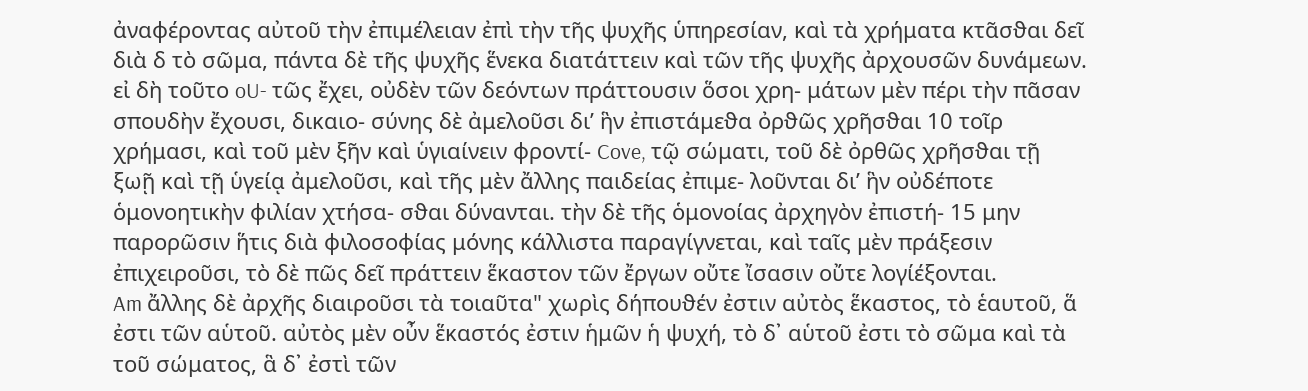ἀναφέροντας αὐτοῦ τὴν ἐπιμέλειαν ἐπὶ τὴν τῆς ψυχῆς ὑπηρεσίαν, καὶ τὰ χρήματα κτᾶσϑαι δεῖ διὰ δ τὸ σῶμα, πάντα δὲ τῆς ψυχῆς ἕνεκα διατάττειν καὶ τῶν τῆς ψυχῆς ἀρχουσῶν δυνάμεων. εἰ δὴ τοῦτο oU- τῶς ἔχει, οὐδὲν τῶν δεόντων πράττουσιν ὅσοι χρη- μάτων μὲν πέρι τὴν πᾶσαν σπουδὴν ἔχουσι, δικαιο- σύνης δὲ ἀμελοῦσι δι’ ἣν ἐπιστάμεϑα ὀρϑῶς χρῆσϑαι 10 τοῖρ χρήμασι, καὶ τοῦ μὲν ξῆν καὶ ὑγιαίνειν φροντί- Cove, τῷ σώματι, τοῦ δὲ ὀρθῶς χρῆσϑαι τῇ ξωῇ καὶ τῇ ὑγείᾳ ἀμελοῦσι, καὶ τῆς μὲν ἄλλης παιδείας ἐπιμε- λοῦνται δι’ ἣν οὐδέποτε ὁμονοητικὴν φιλίαν χτήσα- σϑαι δύνανται. τὴν δὲ τῆς ὁμονοίας ἀρχηγὸν ἐπιστή- 15 μην παρορῶσιν ἥτις διὰ φιλοσοφίας μόνης κάλλιστα παραγίγνεται, καὶ ταῖς μὲν πράξεσιν ἐπιχειροῦσι, τὸ δὲ πῶς δεῖ πράττειν ἕκαστον τῶν ἔργων οὔτε ἴσασιν οὔτε λογίέξονται.
Am ἄλλης δὲ ἀρχῆς διαιροῦσι τὰ τοιαῦτα" χωρὶς δήπουϑέν ἐστιν αὐτὸς ἕκαστος, τὸ ἑαυτοῦ, ἅ ἐστι τῶν αὑτοῦ. αὐτὸς μὲν οὖν ἕκαστός ἐστιν ἡμῶν ἡ ψυχή, τὸ δ᾽ αὑτοῦ ἐστι τὸ σῶμα καὶ τὰ τοῦ σώματος, ἃ δ᾽ ἐστὶ τῶν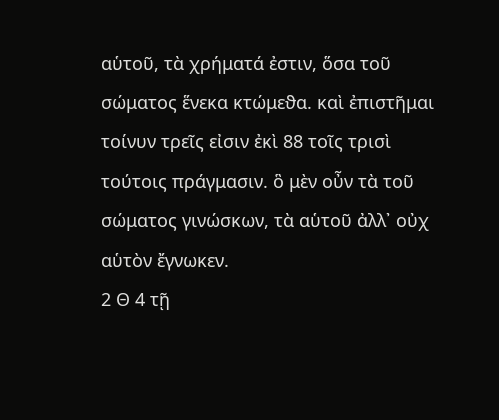αὑτοῦ, τὰ χρήματά ἐστιν, ὅσα τοῦ σώματος ἕνεκα κτώμεϑα. καὶ ἐπιστῆμαι τοίνυν τρεῖς εἰσιν ἐκὶ 88 τοῖς τρισὶ τούτοις πράγμασιν. ὃ μὲν οὖν τὰ τοῦ σώματος γινώσκων, τὰ αὑτοῦ ἀλλ᾽ οὐχ αὑτὸν ἔγνωκεν.
2 Θ 4 τῇ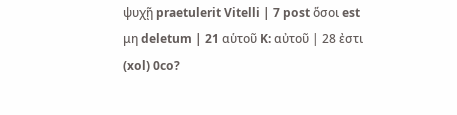ψυχῇ praetulerit Vitelli | 7 post ὅσοι est μη deletum | 21 αὑτοῦ K: αὐτοῦ | 28 ἐστι (xol) 0co?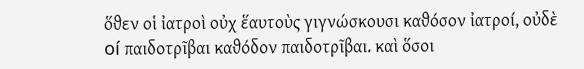ὅϑεν οἱ ἰατροὶ οὐχ ἕαυτοὺς γιγνώσκουσι καϑόσον ἰατροί, οὐδὲ oí παιδοτρῖβαι καϑόδον παιδοτρῖβαι. καὶ ὅσοι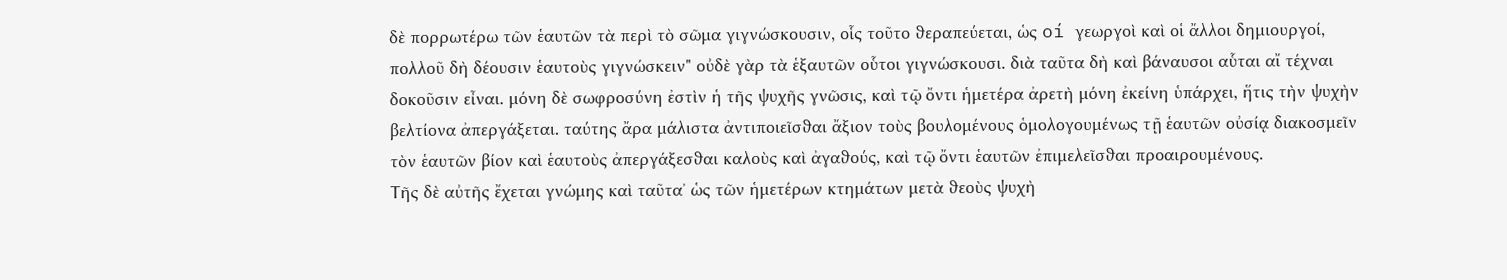δὲ πορρωτέρω τῶν ἑαυτῶν τὰ περὶ τὸ σῶμα γιγνώσκουσιν, οἷς τοῦτο ϑεραπεύεται, ὡς oí γεωργοὶ καὶ οἱ ἄλλοι δημιουργοί, πολλοῦ δὴ δέουσιν ἑαυτοὺς γιγνώσκειν" οὐδὲ γὰρ τὰ ἑξαυτῶν οὗτοι γιγνώσκουσι. διὰ ταῦτα δὴ καὶ βάναυσοι αὗται αἴ τέχναι δοκοῦσιν εἶναι. μόνη δὲ σωφροσύνη ἐστὶν ἡ τῆς ψυχῆς γνῶσις, καὶ τῷ ὄντι ἡμετέρα ἀρετὴ μόνη ἐκείνη ὑπάρχει, ἥτις τὴν ψυχὴν βελτίονα ἀπεργάξεται. ταύτης ἄρα μάλιστα ἀντιποιεῖσϑαι ἄξιον τοὺς βουλομένους ὁμολογουμένως τῇ ἑαυτῶν οὐσίᾳ διακοσμεῖν τὸν ἑαυτῶν βίον καὶ ἑαυτοὺς ἀπεργάξεσϑαι καλοὺς καὶ ἀγαϑούς, καὶ τῷ ὄντι ἑαυτῶν ἐπιμελεῖσϑαι προαιρουμένους.
Τῆς δὲ αὐτῆς ἔχεται γνώμης καὶ ταῦτα᾽ ὡς τῶν ἡμετέρων κτημάτων μετὰ ϑεοὺς ψυχὴ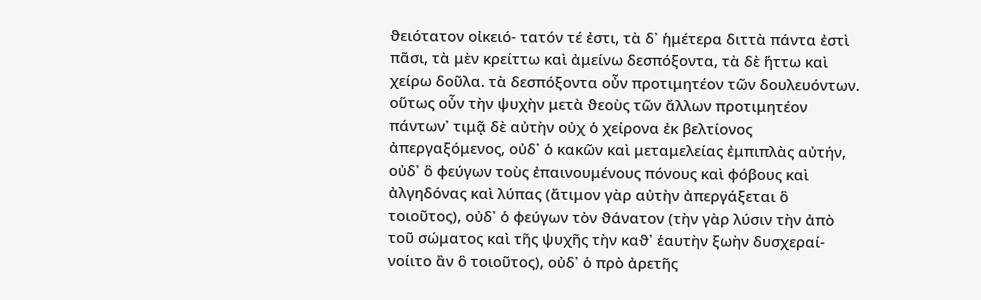ϑειότατον οἰκειό- τατόν τέ ἐστι, τὰ δ᾽ ἡμέτερα διττὰ πάντα ἐστὶ πᾶσι, τὰ μὲν κρείττω καὶ ἀμείνω δεσπόξοντα, τὰ δὲ ἥττω καὶ χείρω δοῦλα. τὰ δεσπόξοντα οὖν προτιμητέον τῶν δουλευόντων. οὕτως οὖν τὴν ψυχὴν μετὰ ϑεοὺς τῶν ἄλλων προτιμητέον πάντων᾽ τιμᾷ δὲ αὐτὴν οὐχ ὁ χείρονα ἐκ βελτίονος ἀπεργαξόμενος, οὐδ᾽ ὁ κακῶν καὶ μεταμελείας ἐμπιπλὰς αὐτήν, οὐδ᾽ ὃ φεύγων τοὺς ἐπαινουμένους πόνους καὶ φόβους καὶ ἀλγηδόνας καὶ λύπας (ἄτιμον γὰρ αὐτὴν ἀπεργάξεται ὃ τοιοῦτος), οὐδ᾽ ὁ φεύγων τὸν ϑάνατον (τὴν γὰρ λύσιν τὴν ἀπὸ τοῦ σώματος καὶ τῆς ψυχῆς τὴν καϑ᾽ ἑαυτὴν ξωὴν δυσχεραί- νοίιτο ἂν ὃ τοιοῦτος), οὐδ᾽ ὁ πρὸ ἀρετῆς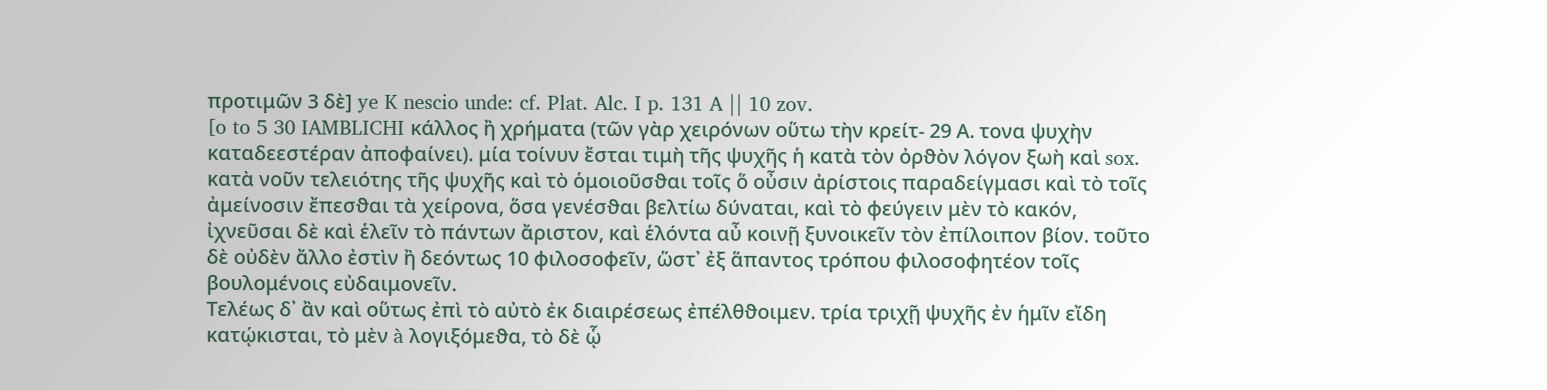προτιμῶν 3 δὲ] ye K nescio unde: cf. Plat. Alc. I p. 131 A || 10 zov.
[o to 5 30 IAMBLICHI κάλλος ἢ χρήματα (τῶν γὰρ χειρόνων οὕτω τὴν κρείτ- 29 Α. τονα ψυχὴν καταδεεστέραν ἀποφαίνει). μία τοίνυν ἔσται τιμὴ τῆς ψυχῆς ἡ κατὰ τὸν ὀρϑὸν λόγον ξωὴ καὶ sox. κατὰ νοῦν τελειότης τῆς ψυχῆς καὶ τὸ ὁμοιοῦσϑαι τοῖς ὅ οὖσιν ἀρίστοις παραδείγμασι καὶ τὸ τοῖς ἀμείνοσιν ἔπεσϑαι τὰ χείρονα, ὅσα γενέσϑαι βελτίω δύναται, καὶ τὸ φεύγειν μὲν τὸ κακόν, ἰχνεῦσαι δὲ καὶ ἑλεῖν τὸ πάντων ἄριστον, καὶ ἑλόντα αὖ κοινῇ ξυνοικεῖν τὸν ἐπίλοιπον βίον. τοῦτο δὲ οὐδὲν ἄλλο ἐστὶν ἢ δεόντως 10 φιλοσοφεῖν, ὥστ᾽ ἐξ ἅπαντος τρόπου φιλοσοφητέον τοῖς βουλομένοις εὐδαιμονεῖν.
Τελέως δ᾽ ἂν καὶ οὕτως ἐπὶ τὸ αὐτὸ ἐκ διαιρέσεως ἐπέλθϑοιμεν. τρία τριχῇ ψυχῆς ἐν ἡμῖν εἴδη κατῴκισται, τὸ μὲν à λογιξόμεϑα, τὸ δὲ ᾧ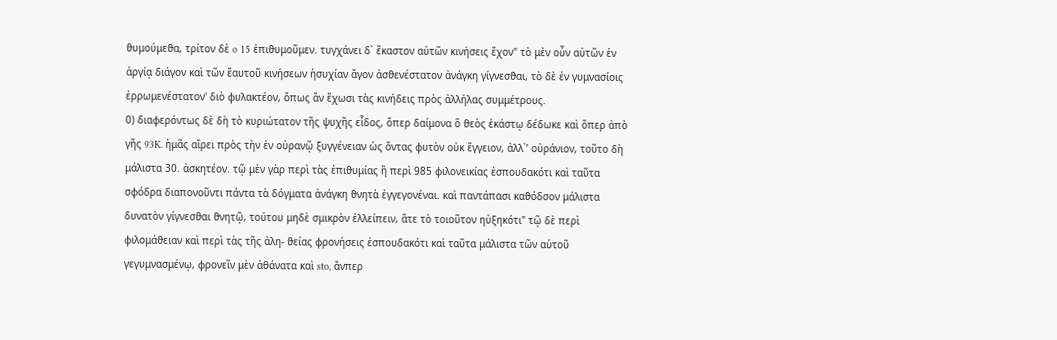ϑυμούμεϑα, τρίτον δὲ o 15 ἐπιϑυμοῦμεν. τυγχάνει δ᾽ ἕκαστον αὐτῶν κινήσεις ἔχον" τὸ μὲν οὖν αὐτῶν ἐν ἀργίᾳ διάγον καὶ τῶν ἕαυτοῦ κινήσεων ἡσυχίαν ἄγον ἀσϑενέστατον ἀνάγκη γίγνεσϑαι, τὸ δὲ ἐν γυμνασίοις ἐρρωμενέστατον' διὸ φυλακτέον, ὅπως ἂν ἔχωσι τὰς κινήδεις πρὸς ἀλλήλας συμμέτρους.
0) διαφερόντως δὲ δὴ τὸ κυριώτατον τῆς ψυχῆς εἶδος, ὅπερ δαίμονα ὃ ϑεὸς ἑκάστῳ δέδωκε καὶ ὅπερ ἀπὸ γῆς 93K. ἡμᾶς αἴρει πρὸς τὴν ἐν οὐρανῷ ξυγγένειαν ὡς ὄντας φυτὸν οὐκ ἔγγειον, ἀλλ᾽’ οὐράνιον, τοῦτο δὴ μάλιστα 30. ἀσκητέον. τῷ μὲν γὰρ περὶ τὰς ἐπιϑυμίας ἢ περὶ 985 φιλονεικίας ἐσπουδακότι καὶ ταῦτα σφόδρα διαπονοῦντι πάντα τὰ δόγματα ἀνάγκη ϑνητὰ ἐγγεγονέναι. καὶ παντάπασι καϑόδσον μάλιστα δυνατὸν γίγνεσϑαι ϑνητῷ, τούτου μηδὲ σμικρὸν ἐλλείπειν, ἅτε τὸ τοιοῦτον ηὐξηκότι" τῷ δὲ περὶ φιλομάϑειαν καὶ περὶ τὰς τῆς ἀλη- ϑείας φρονήσεις ἐσπουδακότι καὶ ταῦτα μάλιστα τῶν αὑτοῦ γεγυμνασμένῳ, φρονεῖν μὲν ἀθάνατα καὶ sto, ἄνπερ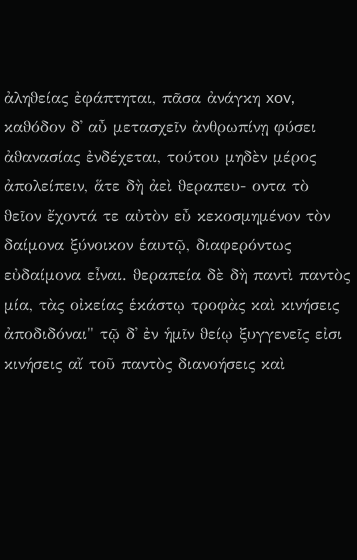ἀληϑείας ἐφάπτηται, πᾶσα ἀνάγκη xov, καϑόδον δ᾽ αὖ μετασχεῖν ἀνθρωπίνῃ φύσει ἀϑανασίας ἐνδέχεται, τούτου μηδὲν μέρος ἀπολείπειν, ἅτε δὴ ἀεὶ ϑεραπευ- οντα τὸ ϑεῖον ἔχοντά τε αὐτὸν εὖ κεκοσμημένον τὸν δαίμονα ξύνοικον ἑαυτῷ, διαφερόντως εὐδαίμονα εἶναι. ϑεραπεία δὲ δὴ παντὶ παντὸς μία, τὰς οἰκείας ἑκάστῳ τροφὰς καὶ κινήσεις ἀποδιδόναι" τῷ δ᾽ ἐν ἡμῖν ϑείῳ ξυγγενεῖς εἰσι κινήσεις αἴ τοῦ παντὸς διανοήσεις καὶ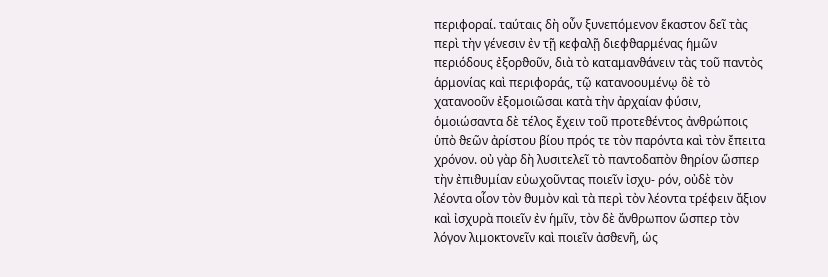περιφοραί. ταύταις δὴ οὖν ξυνεπόμενον ἕκαστον δεῖ τὰς περὶ τὴν γένεσιν ἐν τῇ κεφαλῇ διεφϑαρμένας ἡμῶν περιόδους ἐξορϑοῦν, διὰ τὸ καταμανϑάνειν τὰς τοῦ παντὸς ἁρμονίας καὶ περιφοράς, τῷ κατανοουμένῳ ὃὲ τὸ χατανοοῦν ἐξομοιῶσαι κατὰ τὴν ἀρχαίαν φύσιν, ὁμοιώσαντα δὲ τέλος ἔχειν τοῦ προτεϑέντος ἀνθρώποις ὑπὸ ϑεῶν ἀρίστου βίου πρός τε τὸν παρόντα καὶ τὸν ἔπειτα χρόνον. οὐ γὰρ δὴ λυσιτελεῖ τὸ παντοδαπὸν ϑηρίον ὥσπερ τὴν ἐπιϑυμίαν εὐωχοῦντας ποιεῖν ἰσχυ- ρόν, οὐδὲ τὸν λέοντα οἷον τὸν ϑυμὸν καὶ τὰ περὶ τὸν λέοντα τρέφειν ἄξιον καὶ ἰσχυρὰ ποιεῖν ἐν ἡμῖν, τὸν δὲ ἄνθρωπον ὥσπερ τὸν λόγον λιμοκτονεῖν καὶ ποιεῖν ἀσϑενῆ, ὡς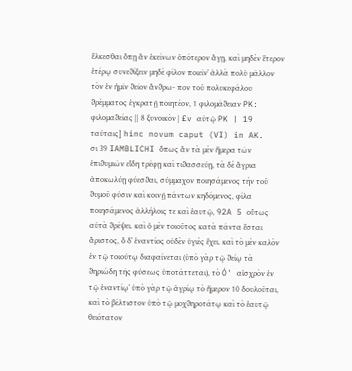ἔλκεσθαι ὅπῃ ἂν ἐκείνων ὁπότερον ἄγῃ, καὶ μηδὲν ἕτερον ἑτέρῳ συνεϑίξειν μηδὲ φίλον ποιεῖν᾽ ἀλλὰ πολὺ μᾶλλον τὸν ἐν ἡμῖν ϑεῖον ἄνϑρω- πον τοῦ πολυκεφάλου ϑρέμματος ἐγκρατῇ ποιητέον, 1 φιλομάϑειαν PK: φιλομαϑείας || 8 ξυνοικὸν | £v αὐτῷ PK | 19 ταύταις] hinc novum caput (VI) in AK.
σι 39 IAMBLICHI ὅπως ἂν τὰ μὲν ἥμερα τῶν ἐπιϑυμιῶν εἴδη τρέφῃ καὶ τιϑασσεύῃ, τὰ δὲ ἄγρια ἀποκωλύῃ φύεσϑαι, σύμμαχον ποιησάμενος τὴν τοῦ ϑυμοῦ φύσιν καὶ κοινῇ πάντων κηδόμενος, φίλα ποιησάμενος ἀλλήλοις τε καὶ ἑαυτῷ, 92A 5 οὕτως αὐτὰ ϑρέψει. καὶ ὁ μὲν τοιοῦτος κατὰ πάντα ἔσται ἄριστος, ὃ δ᾽ ἐναντίος οὐδὲν ὑγιὲς ἔχει. καὶ τὸ μὲν καλὸν ἐν τῷ τοιούτῳ διαφαίνεται (ὑπὸ γὰρ τῷ ϑείῳ τὰ ϑηριώδη τῆς φύσεως ὑποτάττεται), τὸ Ó' αἰσχρὸν ἐν τῷ ἐναντίῳ᾽ ὑπὸ γὰρ τῷ ἀγρίῳ τὸ ἥμερον 10 δουλοῦται, καὶ τὸ βέλτιστον ὑπὸ τῷ μοχϑηροτάτῳ καὶ τὸ ἑαυτῷ θειότατον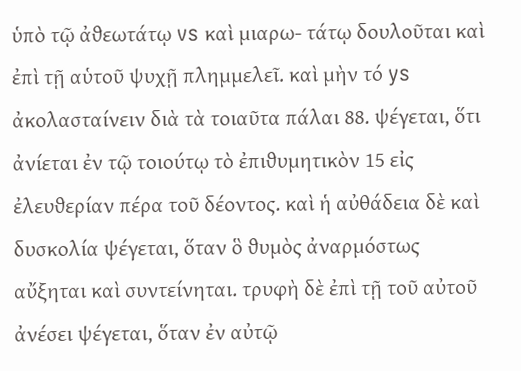ὑπὸ τῷ ἀϑεωτάτῳ vs καὶ μιαρω- τάτῳ δουλοῦται καὶ ἐπὶ τῇ αὑτοῦ ψυχῇ πλημμελεῖ. καὶ μὴν τό ys ἀκολασταίνειν διὰ τὰ τοιαῦτα πάλαι 88. ψέγεται, ὅτι ἀνίεται ἐν τῷ τοιούτῳ τὸ ἐπιϑυμητικὸν 15 εἰς ἐλευϑερίαν πέρα τοῦ δέοντος. καὶ ἡ αὐθάδεια δὲ καὶ δυσκολία ψέγεται, ὅταν ὃ ϑυμὸς ἀναρμόστως αὔξηται καὶ συντείνηται. τρυφὴ δὲ ἐπὶ τῇ τοῦ αὐτοῦ ἀνέσει ψέγεται, ὅταν ἐν αὐτῷ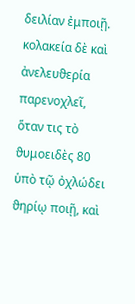δειλίαν ἐμποιῇ. κολακεία δὲ καὶ ἀνελευϑερία παρενοχλεῖ, ὅταν τις τὸ ϑυμοειδὲς 80 ὑπὸ τῷ ὀχλώδει ϑηρίῳ ποιῇ, καὶ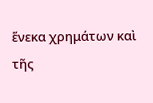ἕνεκα χρημάτων καὶ τῆς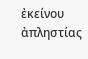ἐκείνου ἀπληστίας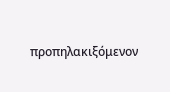προπηλακιξόμενον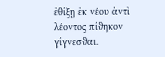ἐθίξῃ ἐκ νέου ἀντὶ λέοντος πίϑηκον γίγνεσϑαι.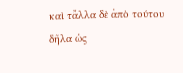καὶ τἄλλα δὲ ἀπὸ τούτου δῆλα ὡς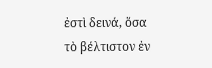ἐστὶ δεινά, ὅσα τὸ βέλτιστον ἐν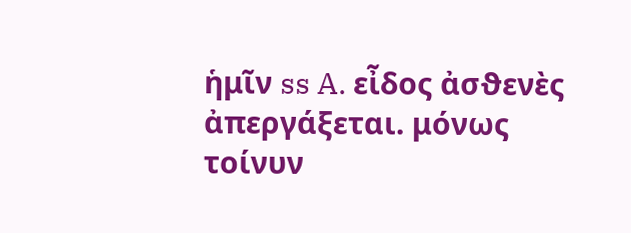ἡμῖν ss A. εἶδος ἀσϑενὲς ἀπεργάξεται. μόνως τοίνυν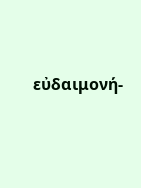εὐδαιμονή-